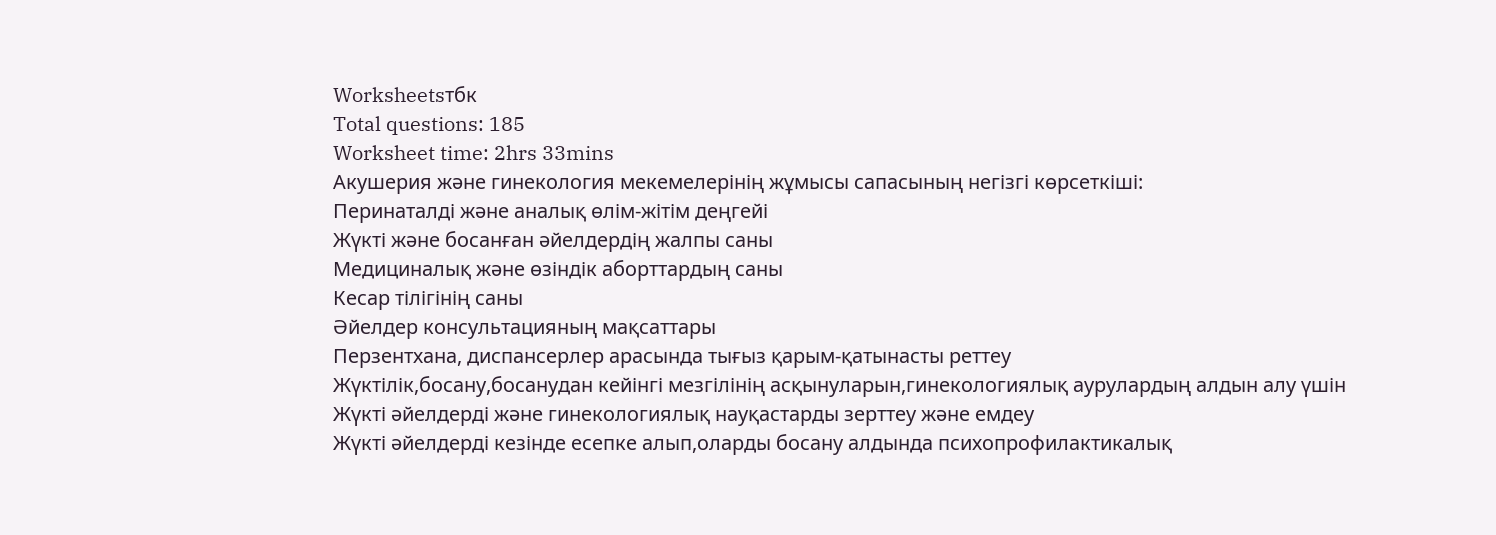Worksheetsтбк
Total questions: 185
Worksheet time: 2hrs 33mins
Акушерия және гинекология мекемелерінің жұмысы сапасының негізгі көрсеткіші:
Перинаталді және аналық өлім-жітім деңгейі
Жүкті және босанған әйелдердің жалпы саны
Медициналық және өзіндік аборттардың саны
Кесар тілігінің саны
Әйелдер консультацияның мақсаттары
Перзентхана, диспансерлер арасында тығыз қарым-қатынасты реттеу
Жүктілік,босану,босанудан кейінгі мезгілінің асқынуларын,гинекологиялық аурулардың алдын алу үшін
Жүкті әйелдерді және гинекологиялық науқастарды зерттеу және емдеу
Жүкті әйелдерді кезінде есепке алып,оларды босану алдында психопрофилактикалық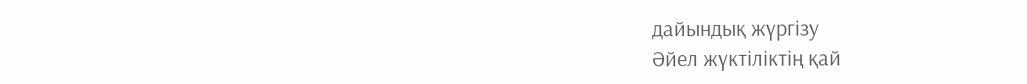дайындық жүргізу
Әйел жүктіліктің қай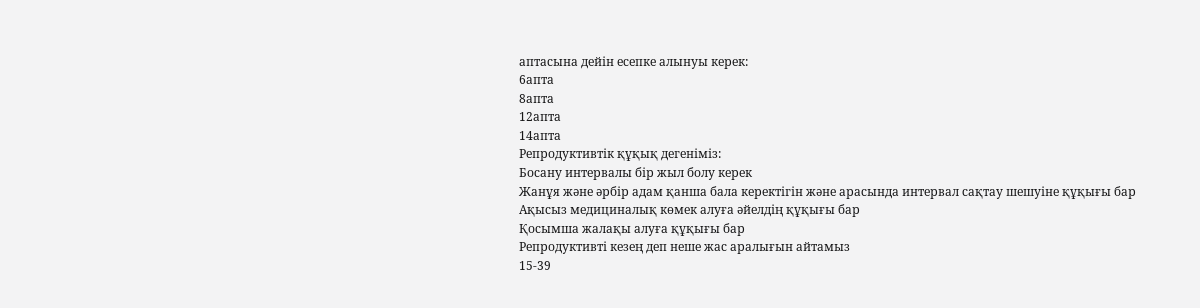аптасына дейін есепке алынуы керек:
6апта
8апта
12апта
14апта
Репродуктивтік құқық дегеніміз:
Босану интервалы бір жыл болу керек
Жанұя және әрбір адам қанша бала керектігін және арасында интервал сақтау шешуіне құқығы бар
Ақысыз медициналық көмек алуға әйелдің құқығы бар
Қосымша жалақы алуға құқығы бар
Репродуктивті кезең деп неше жас аралығын айтамыз
15-39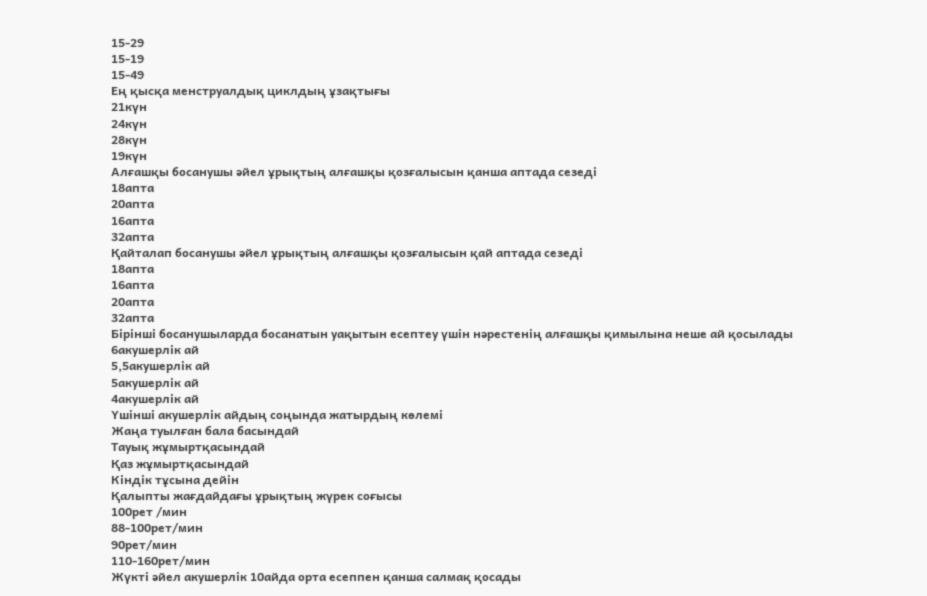15-29
15-19
15-49
Ең қысқа менструалдық циклдың ұзақтығы
21күн
24күн
28күн
19күн
Алғашқы босанушы әйел ұрықтың алғашқы қозғалысын қанша аптада сезеді
18апта
20апта
16апта
32апта
Қайталап босанушы әйел ұрықтың алғашқы қозғалысын қай аптада сезеді
18апта
16апта
20апта
32апта
Бірінші босанушыларда босанатын уақытын есептеу үшін нәрестенің алғашқы қимылына неше ай қосылады
6акушерлік ай
5,5акушерлік ай
5акушерлік ай
4акушерлік ай
Үшінші акушерлік айдың соңында жатырдың көлемі
Жаңа туылған бала басындай
Тауық жұмыртқасындай
Қаз жұмыртқасындай
Кіндік тұсына дейін
Қалыпты жағдайдағы ұрықтың жүрек соғысы
100рет /мин
88-100рет/мин
90рет/мин
110-160рет/мин
Жүкті әйел акушерлік 10айда орта есеппен қанша салмақ қосады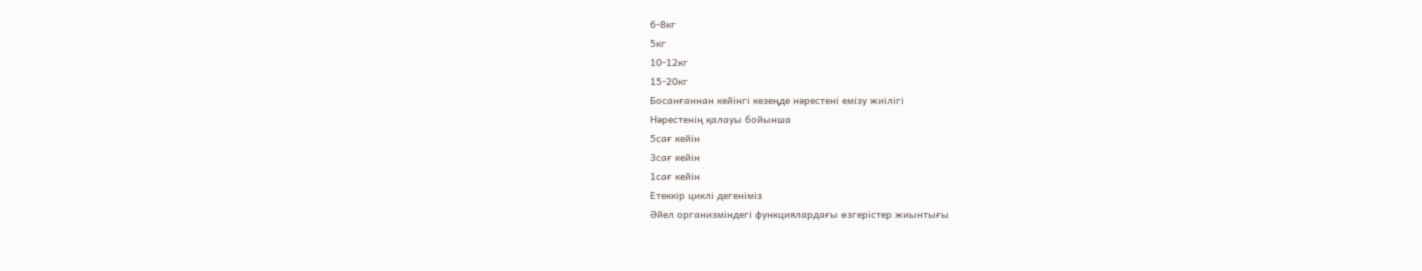6-8кг
5кг
10-12кг
15-20кг
Босанғаннан кейінгі кезеңде нәрестені емізу жиілігі
Нәрестенің қалауы бойынша
5сағ кейін
3сағ кейін
1сағ кейін
Етеккір циклі дегеніміз
Әйел организміндегі функциялардағы өзгерістер жиынтығы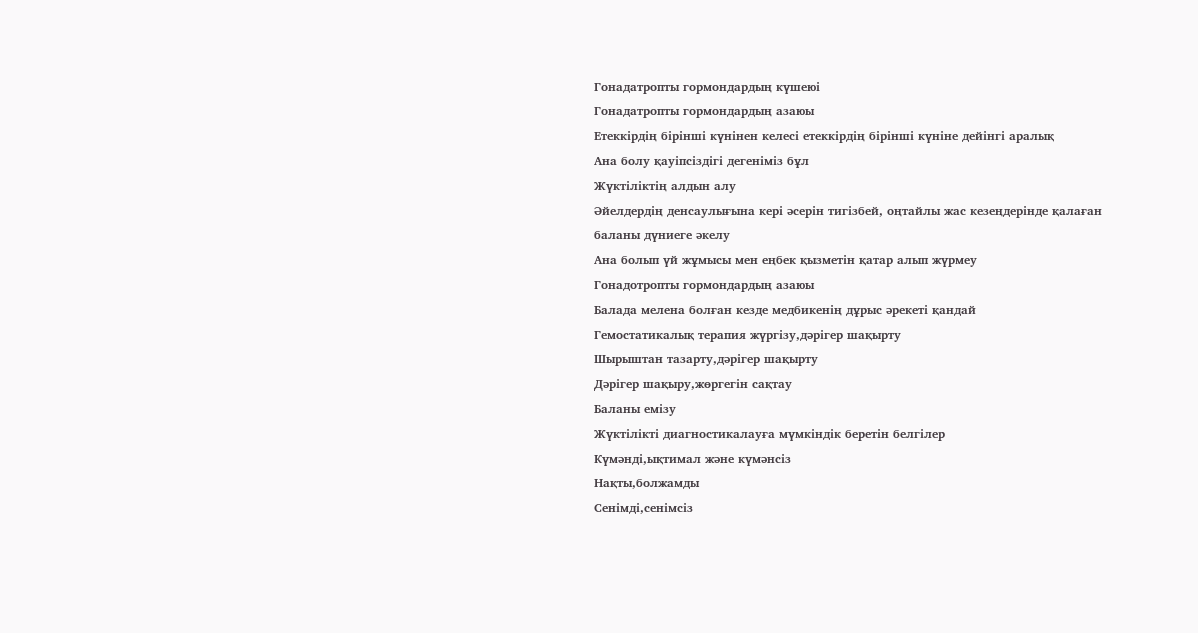Гонадатропты гормондардың күшеюі
Гонадатропты гормондардың азаюы
Етеккірдің бірінші күнінен келесі етеккірдің бірінші күніне дейінгі аралық
Ана болу қауіпсіздігі дегеніміз бұл
Жүктіліктің алдын алу
Әйелдердің денсаулығына кері әсерін тигізбей, оңтайлы жас кезеңдерінде қалаған баланы дүниеге әкелу
Ана болып үй жұмысы мен еңбек қызметін қатар алып жүрмеу
Гонадотропты гормондардың азаюы
Балада мелена болған кезде медбикенің дұрыс әрекеті қандай
Гемостатикалық терапия жүргізу,дәрігер шақырту
Шырыштан тазарту,дәрігер шақырту
Дәрігер шақыру,жөргегін сақтау
Баланы емізу
Жүктілікті диагностикалауға мүмкіндік беретін белгілер
Күмәнді,ықтимал және күмәнсіз
Нақты,болжамды
Сенімді,сенімсіз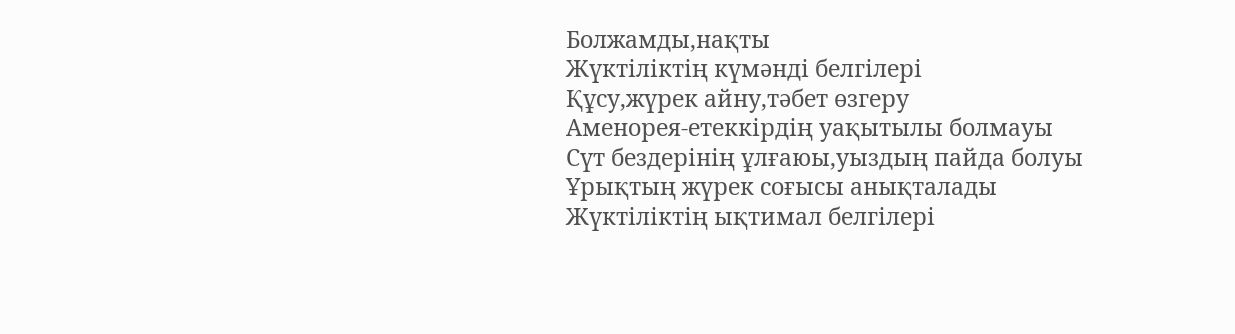Болжамды,нақты
Жүктіліктің күмәнді белгілері
Құсу,жүрек айну,тәбет өзгеру
Аменорея-етеккірдің уақытылы болмауы
Сүт бездерінің ұлғаюы,уыздың пайда болуы
Ұрықтың жүрек соғысы анықталады
Жүктіліктің ықтимал белгілері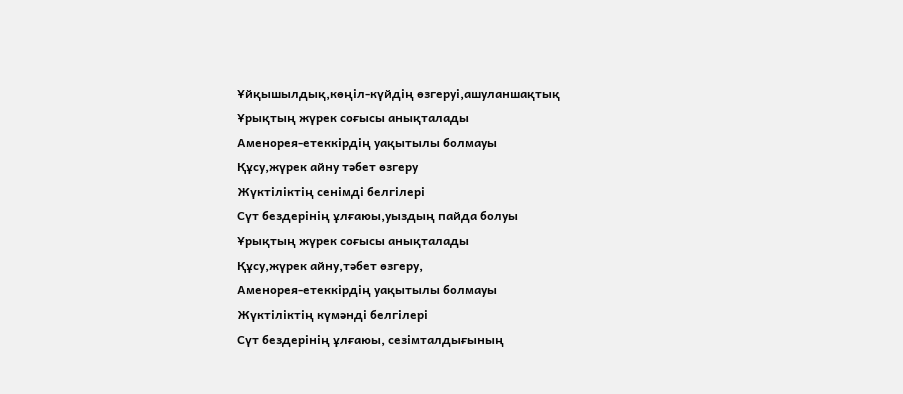Ұйқышылдық,көңіл-күйдің өзгеруі,ашуланшақтық
Ұрықтың жүрек соғысы анықталады
Аменорея-етеккірдің уақытылы болмауы
Құсу,жүрек айну тәбет өзгеру
Жүктіліктің сенімді белгілері
Сүт бездерінің ұлғаюы,уыздың пайда болуы
Ұрықтың жүрек соғысы анықталады
Құсу,жүрек айну,тәбет өзгеру,
Аменорея-етеккірдің уақытылы болмауы
Жүктіліктің күмәнді белгілері
Сүт бездерінің ұлғаюы, сезімталдығының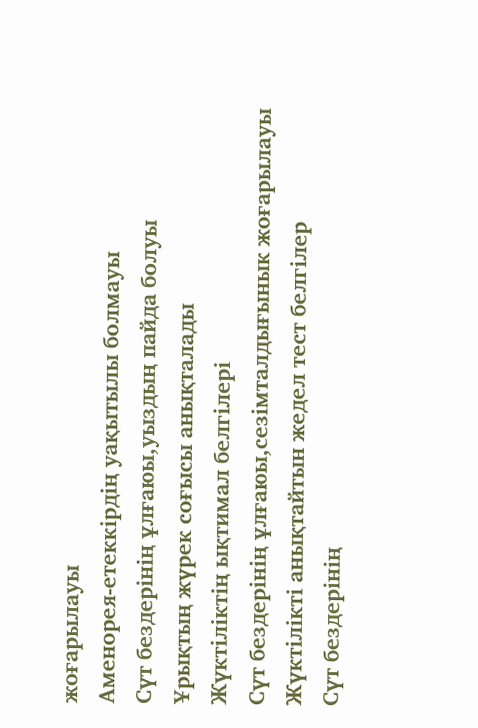жоғарылауы
Аменорея-етеккірдің уақытылы болмауы
Сүт бездерінің ұлғаюы,уыздың пайда болуы
Ұрықтың жүрек соғысы анықталады
Жүктіліктің ықтимал белгілері
Сүт бездерінің ұлғаюы,сезімталдығынык жоғарылауы
Жүктілікті анықтайтын жедел тест белгілер
Сүт бездерінің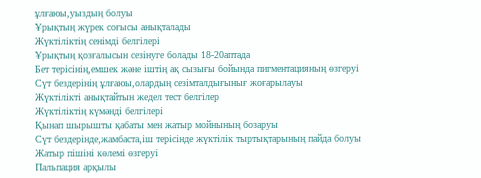ұлғаюы,уыздың болуы
Ұрықтың жүрек соғысы анықталады
Жүктіліктің сенімді белгілері
Ұрықтың қозғалысын сезінуге болады 18-20аптада
Бет терісінің,емшек және іштің ақ сызығы бойында пигментацияның өзгеруі
Сүт бездерінің ұлғаюы,олардың сезімталдығынығ жоғарылауы
Жүктілікті анықтайтын жедел тест белгілер
Жүктіліктің күмәнді белгілері
Қынап шырышты қабаты мен жатыр мойнының бозаруы
Сүт бездерінде,жамбаста,іш терісінде жүктілік тыртықтарының пайда болуы
Жатыр пішіні көлемі өзгеруі
Пальпация арқылы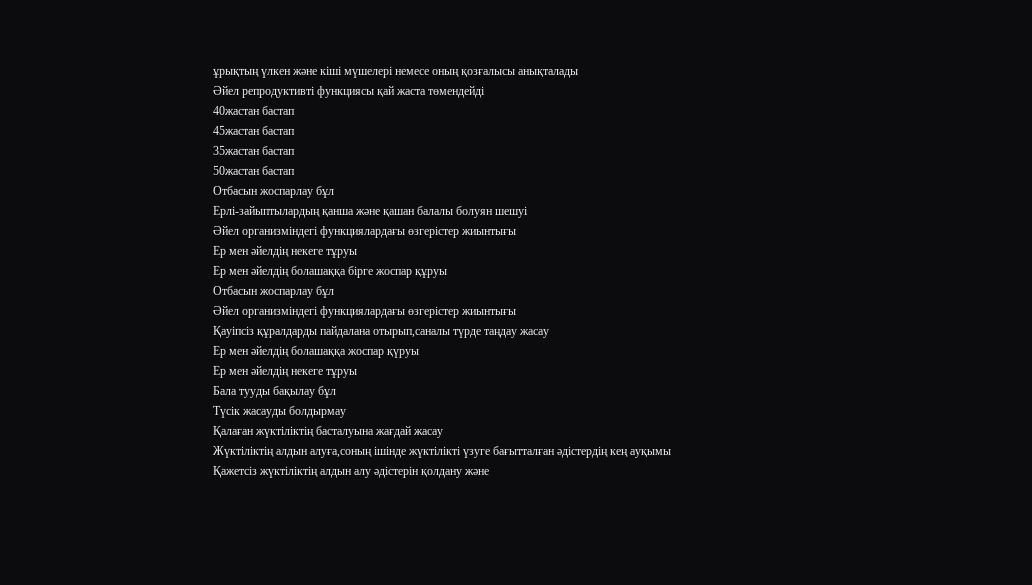ұрықтың үлкен және кіші мүшелері немесе оның қозғалысы анықталады
Әйел репродуктивті функциясы қай жаста төмендейді
40жастан бастап
45жастан бастап
35жастан бастап
50жастан бастап
Отбасын жоспарлау бұл
Ерлі-зайыптылардың қанша және қашан балалы болуян шешуі
Әйел организміндегі функциялардағы өзгерістер жиынтығы
Ер мен әйелдің некеге тұруы
Ер мен әйелдің болашаққа бірге жоспар құруы
Отбасын жоспарлау бұл
Әйел организміндегі функциялардағы өзгерістер жиынтығы
Қауіпсіз құралдарды пайдалана отырып,саналы түрде таңдау жасау
Ер мен әйелдің болашаққа жоспар қүруы
Ер мен әйелдің некеге тұруы
Бала тууды бақылау бұл
Түсік жасауды болдырмау
Қалаған жүктіліктің басталуына жағдай жасау
Жүктіліктің алдын алуға,соның ішінде жүктілікті үзуге бағытталған әдістердің кең ауқымы
Қажетсіз жүктіліктің алдын алу әдістерін қолдану және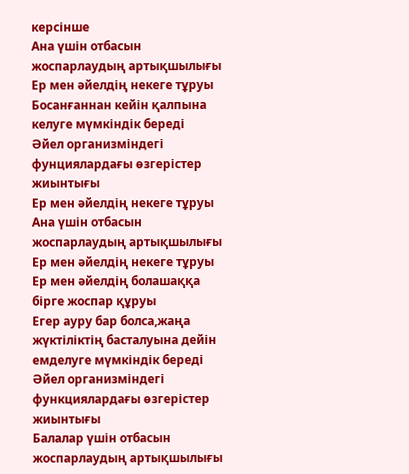керсінше
Ана үшін отбасын жоспарлаудың артықшылығы
Ер мен әйелдің некеге тұруы
Босанғаннан кейін қалпына келуге мүмкіндік береді
Әйел организміндегі фунциялардағы өзгерістер жиынтығы
Ер мен әйелдің некеге тұруы
Ана үшін отбасын жоспарлаудың артықшылығы
Ер мен әйелдің некеге тұруы
Ер мен әйелдің болашаққа бірге жоспар құруы
Егер ауру бар болса,жаңа жүктіліктің басталуына дейін емделуге мүмкіндік береді
Әйел организміндегі функциялардағы өзгерістер жиынтығы
Балалар үшін отбасын жоспарлаудың артықшылығы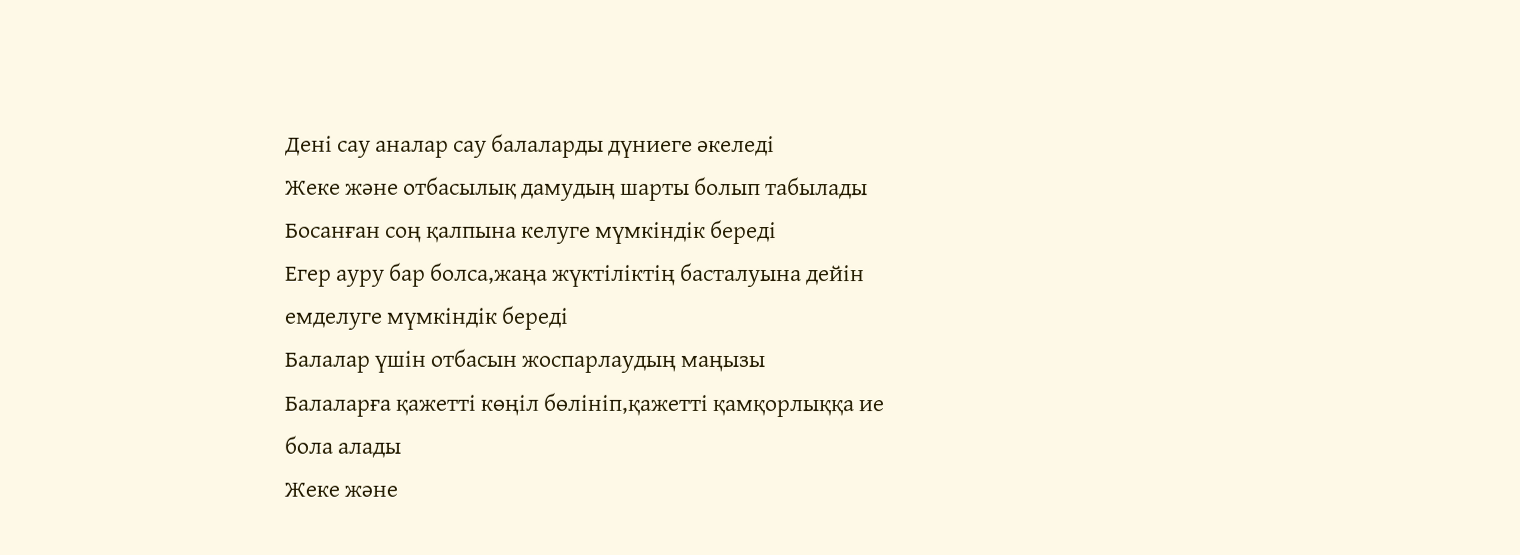Дені сау аналар сау балаларды дүниеге әкеледі
Жеке және отбасылық дамудың шарты болып табылады
Босанған соң қалпына келуге мүмкіндік береді
Егер ауру бар болса,жаңа жүктіліктің басталуына дейін емделуге мүмкіндік береді
Балалар үшін отбасын жоспарлаудың маңызы
Балаларға қажетті көңіл бөлініп,қажетті қамқорлыққа ие бола алады
Жеке және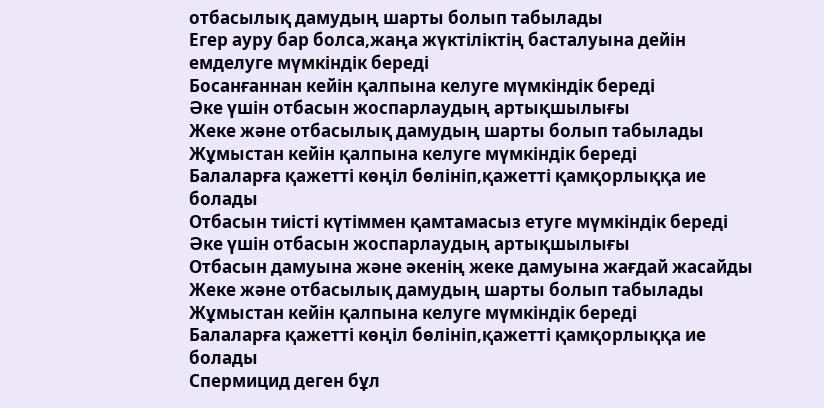отбасылық дамудың шарты болып табылады
Егер ауру бар болса,жаңа жүктіліктің басталуына дейін емделуге мүмкіндік береді
Босанғаннан кейін қалпына келуге мүмкіндік береді
Әке үшін отбасын жоспарлаудың артықшылығы
Жеке және отбасылық дамудың шарты болып табылады
Жұмыстан кейін қалпына келуге мүмкіндік береді
Балаларға қажетті көңіл бөлініп,қажетті қамқорлыққа ие болады
Отбасын тиісті күтіммен қамтамасыз етуге мүмкіндік береді
Әке үшін отбасын жоспарлаудың артықшылығы
Отбасын дамуына және әкенің жеке дамуына жағдай жасайды
Жеке және отбасылық дамудың шарты болып табылады
Жұмыстан кейін қалпына келуге мүмкіндік береді
Балаларға қажетті көңіл бөлініп,қажетті қамқорлыққа ие болады
Спермицид деген бұл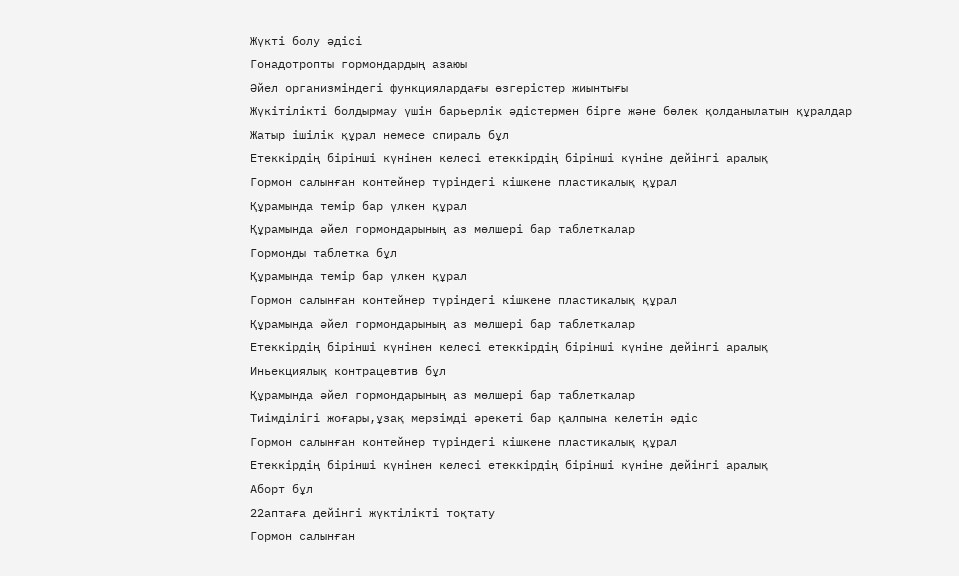Жүкті болу әдісі
Гонадотропты гормондардың азаюы
Әйел организміндегі функциялардағы өзгерістер жиынтығы
Жүкітілікті болдырмау үшін барьерлік әдістермен бірге және бөлек қолданылатын құралдар
Жатыр ішілік құрал немесе спираль бұл
Етеккірдің бірінші күнінен келесі етеккірдің бірінші күніне дейінгі аралық
Гормон салынған контейнер түріндегі кішкене пластикалық құрал
Құрамында темір бар үлкен құрал
Құрамында әйел гормондарының аз мөлшері бар таблеткалар
Гормонды таблетка бұл
Құрамында темір бар үлкен құрал
Гормон салынған контейнер түріндегі кішкене пластикалық құрал
Құрамында әйел гормондарының аз мөлшері бар таблеткалар
Етеккірдің бірінші күнінен келесі етеккірдің бірінші күніне дейінгі аралық
Иньекциялық контрацевтив бұл
Құрамында әйел гормондарының аз мөлшері бар таблеткалар
Тиімділігі жоғары,ұзақ мерзімді әрекеті бар қалпына келетін әдіс
Гормон салынған контейнер түріндегі кішкене пластикалық құрал
Етеккірдің бірінші күнінен келесі етеккірдің бірінші күніне дейінгі аралық
Аборт бұл
22аптаға дейінгі жүктілікті тоқтату
Гормон салынған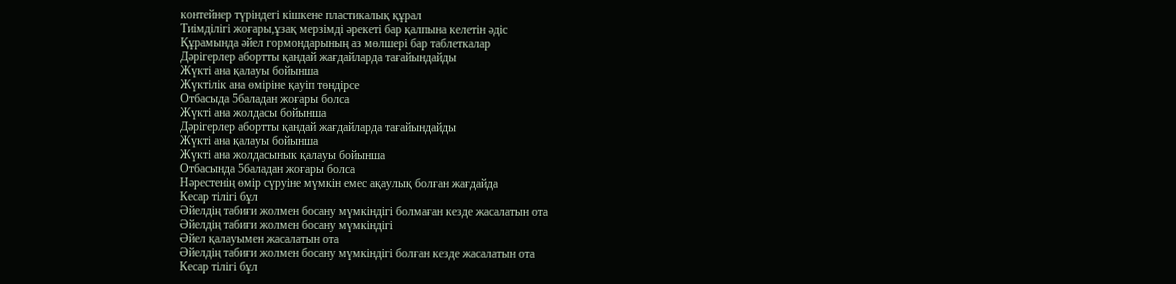контейнер түріндегі кішкене пластикалық құрал
Тиімділігі жоғары,ұзақ мерзімді әрекеті бар қалпына келетін әдіс
Құрамында әйел гормондарының аз мөлшері бар таблеткалар
Дәрігерлер абортты қандай жағдайларда тағайындайды
Жүкті ана қалауы бойынша
Жүктілік ана өміріне қауіп төндірсе
Отбасыда 5баладан жоғары болса
Жүкті ана жолдасы бойынша
Дәрігерлер абортты қандай жағдайларда тағайындайды
Жүкті ана қалауы бойынша
Жүкті ана жолдасынык қалауы бойынша
Отбасында 5баладан жоғары болса
Нәрестенің өмір сүруіне мүмкін емес ақаулық болған жағдайда
Кесар тілігі бұл
Әйелдің табиғи жолмен босану мүмкіндігі болмаған кезде жасалатын ота
Әйелдің табиғи жолмен босану мүмкіндігі
Әйел қалауымен жасалатын ота
Әйелдің табиғи жолмен босану мүмкіндігі болған кезде жасалатын ота
Кесар тілігі бұл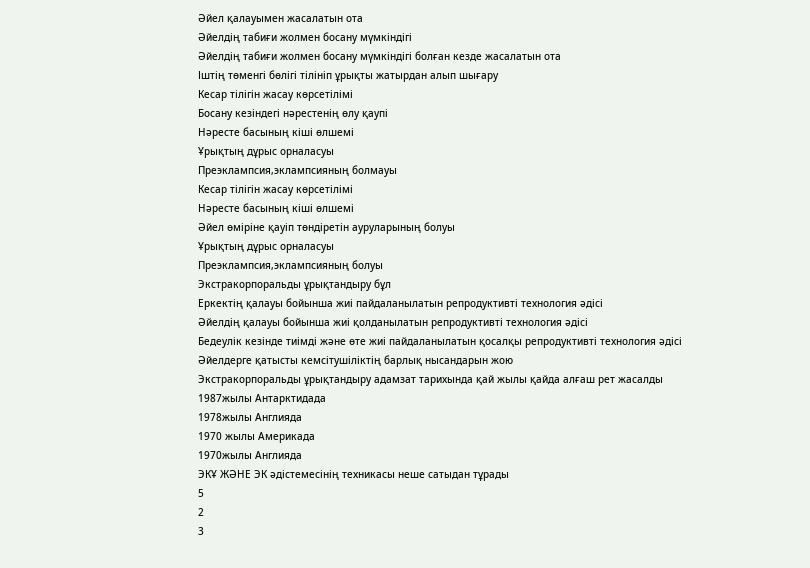Әйел қалауымен жасалатын ота
Әйелдің табиғи жолмен босану мүмкіндігі
Әйелдің табиғи жолмен босану мүмкіндігі болған кезде жасалатын ота
Іштің төменгі бөлігі тілініп ұрықты жатырдан алып шығару
Кесар тілігін жасау көрсетілімі
Босану кезіндегі нәрестенің өлу қаупі
Нәресте басының кіші өлшемі
Ұрықтың дұрыс орналасуы
Преэклампсия,эклампсияның болмауы
Кесар тілігін жасау көрсетілімі
Нәресте басының кіші өлшемі
Әйел өміріне қауіп төндіретін ауруларының болуы
Ұрықтың дұрыс орналасуы
Преэклампсия,эклампсияның болуы
Экстракорпоральды ұрықтандыру бұл
Еркектің қалауы бойынша жиі пайдаланылатын репродуктивті технология әдісі
Әйелдің қалауы бойынша жиі қолданылатын репродуктивті технология әдісі
Бедеулік кезінде тиімді және өте жиі пайдаланылатын қосалқы репродуктивті технология әдісі
Әйелдерге қатысты кемсітушіліктің барлық нысандарын жою
Экстракорпоральды ұрықтандыру адамзат тарихында қай жылы қайда алғаш рет жасалды
1987жылы Антарктидада
1978жылы Англияда
1970 жылы Америкада
1970жылы Англияда
ЭКҰ ЖӘНЕ ЭК әдістемесінің техникасы неше сатыдан тұрады
5
2
3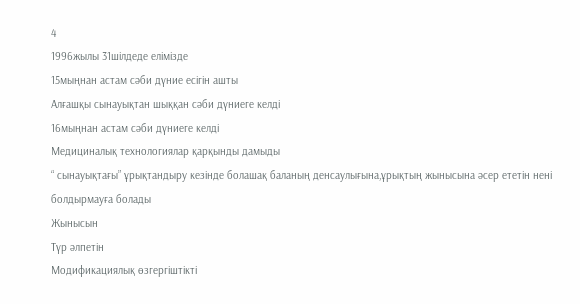4
1996жылы 31шілдеде елімізде
15мыңнан астам сәби дүние есігін ашты
Алғашқы сынауықтан шыққан сәби дүниеге келді
16мыңнан астам сәби дүниеге келді
Медициналық технологиялар қарқынды дамыды
“ сынауықтағы” ұрықтандыру кезінде болашақ баланың денсаулығына,ұрықтың жынысына әсер ететін нені болдырмауға болады
Жынысын
Түр әлпетін
Модификациялық өзгергіштікті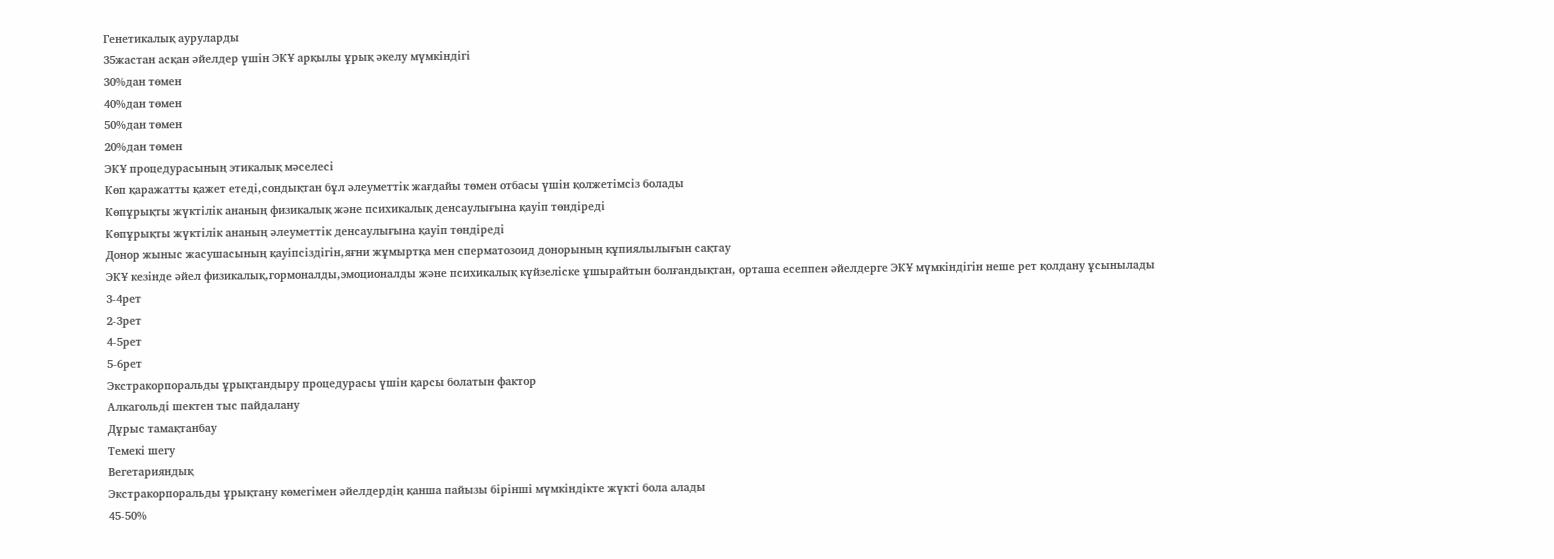Генетикалық ауруларды
35жастан асқан әйелдер үшін ЭКҰ арқылы ұрық әкелу мүмкіндігі
30%дан төмен
40%дан төмен
50%дан төмен
20%дан төмен
ЭКҰ процедурасының этикалық мәселесі
Көп қаражатты қажет етеді,сондықтан бұл әлеуметтік жағдайы төмен отбасы үшін қолжетімсіз болады
Көпұрықты жүктілік ананың физикалық және психикалық денсаулығына қауіп төндіреді
Көпұрықты жүктілік ананың әлеуметтік денсаулығына қауіп төндіреді
Донор жыныс жасушасының қауіпсіздігін,яғни жұмыртқа мен сперматозоид донорының құпиялылығын сақтау
ЭКҰ кезінде әйел физикалық,гормоналды,эмоционалды және психикалық күйзеліске ұшырайтын болғандықтан, орташа есеппен әйелдерге ЭКҰ мүмкіндігін неше рет қолдану ұсынылады
3-4рет
2-3рет
4-5рет
5-6рет
Экстракорпоральды ұрықтандыру процедурасы үшін қарсы болатын фактор
Алкагольді шектен тыс пайдалану
Дұрыс тамақтанбау
Темекі шегу
Вегетарияндық
Экстракорпоральды ұрықтану көмегімен әйелдердің қанша пайызы бірінші мүмкіндікте жүкті бола алады
45-50%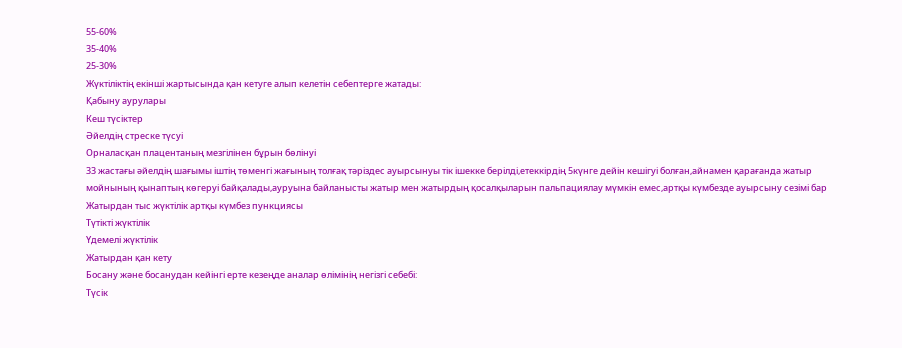55-60%
35-40%
25-30%
Жүктіліктің екінші жартысында қан кетуге алып келетін себептерге жатады:
Қабыну аурулары
Кеш түсіктер
Әйелдің стреске түсуі
Орналасқан плацентаның мезгілінен бұрын бөлінуі
33 жастағы әйелдің шағымы іштің төменгі жағының толғақ тәріздес ауырсынуы тік ішекке берілді,етеккірдің 5күнге дейін кешігуі болған,айнамен қарағанда жатыр мойнының қынаптың көгеруі байқалады,ауруына байланысты жатыр мен жатырдың қосалқыларын пальпациялау мүмкін емес,артқы күмбезде ауырсыну сезімі бар
Жатырдан тыс жүктілік артқы күмбез пункциясы
Түтікті жүктілік
Үдемелі жүктілік
Жатырдан қан кету
Босану және босанудан кейінгі ерте кезеңде аналар өлімінің негізгі себебі:
Түсік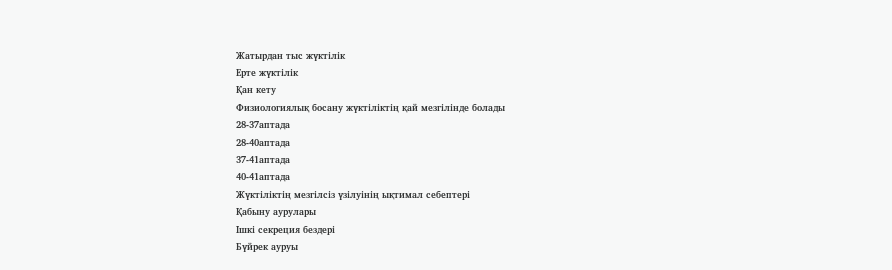Жатырдан тыс жүктілік
Ерте жүктілік
Қан кету
Физиологиялық босану жүктіліктің қай мезгілінде болады
28-37аптада
28-40аптада
37-41аптада
40-41аптада
Жүктіліктің мезгілсіз үзілуінің ықтимал себептері
Қабыну аурулары
Ішкі секреция бездері
Бүйрек ауруы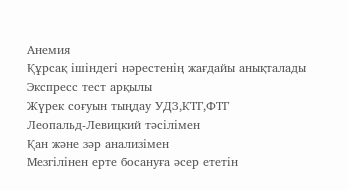Анемия
Құрсақ ішіндегі нәрестенің жағдайы анықталады
Экспресс тест арқылы
Жүрек соғуын тыңдау УДЗ,КТГ,ФТГ
Леопальд-Левицкий тәсілімен
Қан және зәр анализімен
Мезгілінен ерте босануға әсер ететін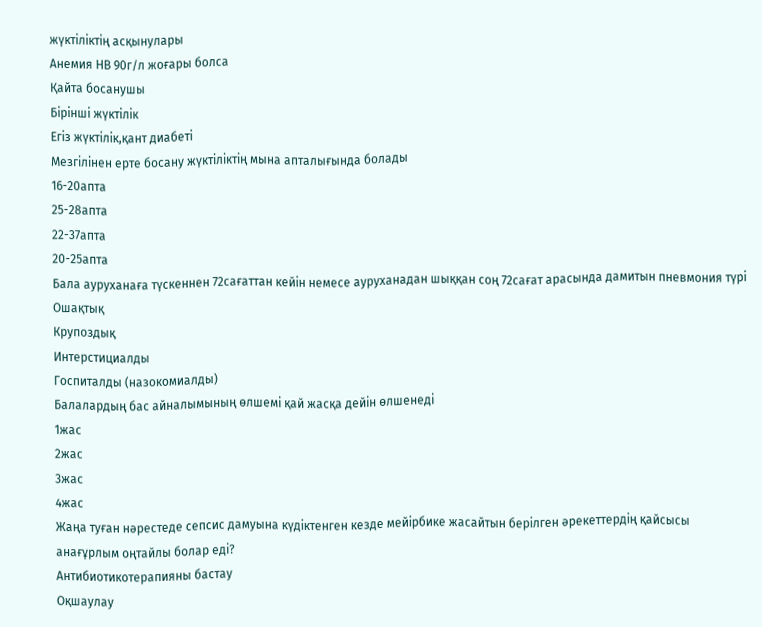жүктіліктің асқынулары
Анемия НВ 90г/л жоғары болса
Қайта босанушы
Бірінші жүктілік
Егіз жүктілік,қант диабеті
Мезгілінен ерте босану жүктіліктің мына апталығында болады
16-20апта
25-28апта
22-37апта
20-25апта
Бала ауруханаға түскеннен 72сағаттан кейін немесе ауруханадан шыққан соң 72сағат арасында дамитын пневмония түрі
Ошақтық
Крупоздық
Интерстициалды
Госпиталды (назокомиалды)
Балалардың бас айналымының өлшемі қай жасқа дейін өлшенеді
1жас
2жас
3жас
4жас
Жаңа туған нәрестеде сепсис дамуына күдіктенген кезде мейірбике жасайтын берілген әрекеттердің қайсысы анағұрлым оңтайлы болар еді?
Антибиотикотерапияны бастау
Оқшаулау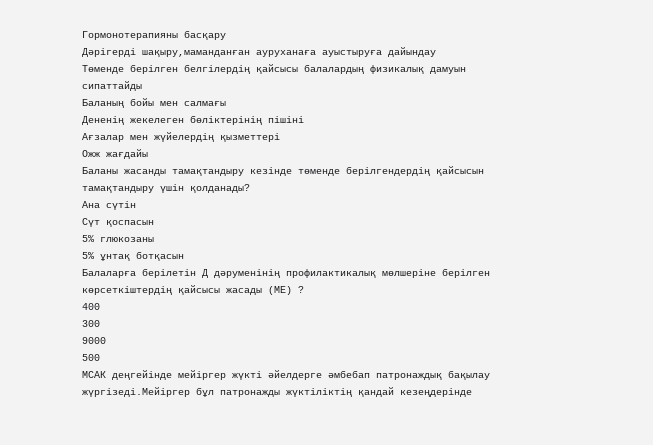Гормонотерапияны басқару
Дәрігерді шақыру,маманданған ауруханаға ауыстыруға дайындау
Төменде берілген белгілердің қайсысы балалардың физикалық дамуын сипаттайды
Баланың бойы мен салмағы
Дененің жекелеген бөліктерінің пішіні
Ағзалар мен жүйелердің қызметтері
Ожж жағдайы
Баланы жасанды тамақтандыру кезінде төменде берілгендердің қайсысын тамақтандыру үшін қолданады?
Ана сүтін
Сүт қоспасын
5% глюкозаны
5% ұнтақ ботқасын
Балаларға берілетін Д дәруменінің профилактикалық мөлшеріне берілген көрсеткіштердің қайсысы жасады (МЕ) ?
400
300
9000
500
МСАК деңгейінде мейіргер жүкті әйелдерге әмбебап патронаждық бақылау жүргізеді.Мейіргер бұл патронажды жүктіліктің қандай кезеңдерінде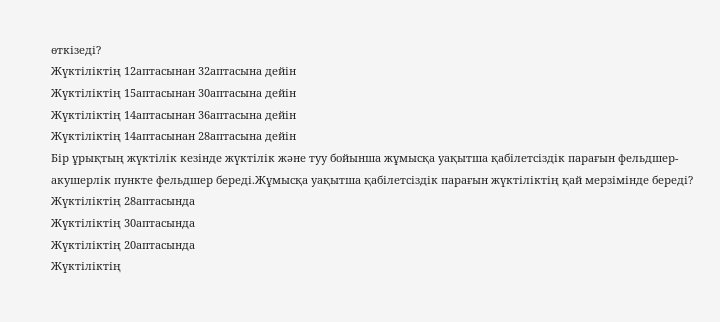өткізеді?
Жүктіліктің 12аптасынан 32аптасына дейін
Жүктіліктің 15аптасынан 30аптасына дейін
Жүктіліктің 14аптасынан 36аптасына дейін
Жүктіліктің 14аптасынан 28аптасына дейін
Бір ұрықтың жүктілік кезінде жүктілік және туу бойынша жұмысқа уақытша қабілетсіздік парағын фельдшер-акушерлік пункте фельдшер береді.Жұмысқа уақытша қабілетсіздік парағын жүктіліктің қай мерзімінде береді?
Жүктіліктің 28аптасында
Жүктіліктің 30аптасында
Жүктіліктің 20аптасында
Жүктіліктің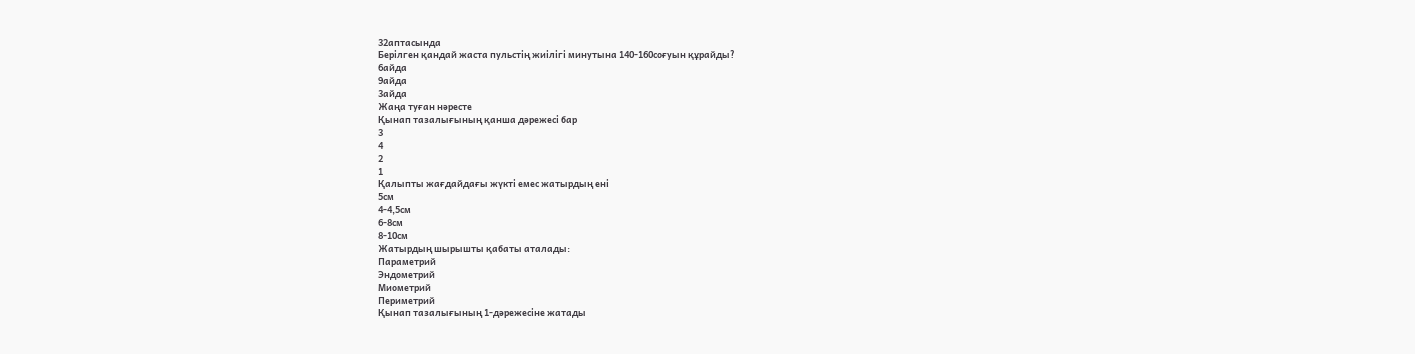32аптасында
Берілген қандай жаста пульстің жиілігі минутына 140-160соғуын құрайды?
6айда
9айда
3айда
Жаңа туған нәресте
Қынап тазалығының қанша дәрежесі бар
3
4
2
1
Қалыпты жағдайдағы жүкті емес жатырдың ені
5см
4-4,5см
6-8см
8-10см
Жатырдың шырышты қабаты аталады:
Параметрий
Эндометрий
Миометрий
Периметрий
Қынап тазалығының 1-дәрежесіне жатады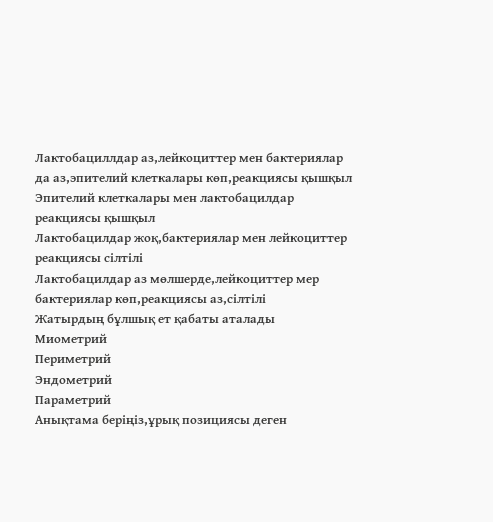Лактобациллдар аз,лейкоциттер мен бактериялар да аз,эпителий клеткалары көп,реакциясы қышқыл
Эпителий клеткалары мен лактобацилдар реакциясы қышқыл
Лактобацилдар жоқ,бактериялар мен лейкоциттер реакциясы сілтілі
Лактобацилдар аз мөлшерде,лейкоциттер мер бактериялар көп,реакциясы аз,сілтілі
Жатырдың бұлшық ет қабаты аталады
Миометрий
Периметрий
Эндометрий
Параметрий
Анықтама беріңіз,ұрық позициясы деген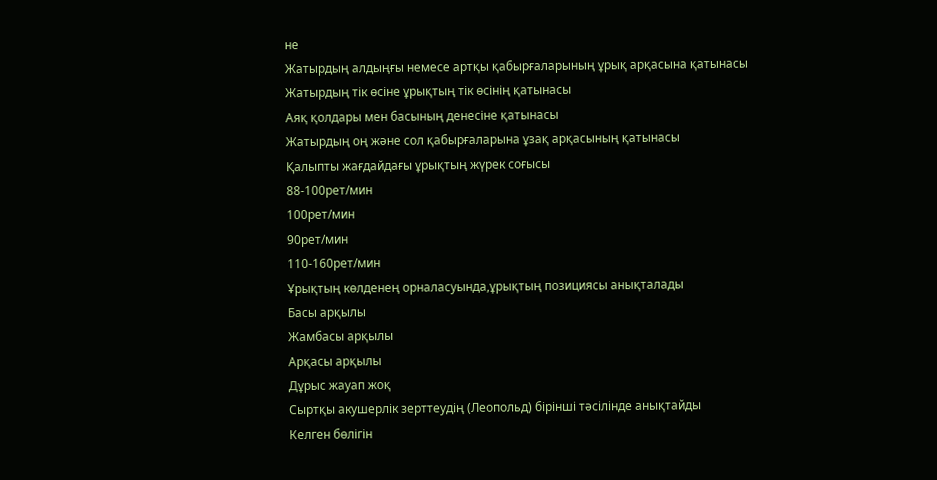не
Жатырдың алдыңғы немесе артқы қабырғаларының ұрық арқасына қатынасы
Жатырдың тік өсіне ұрықтың тік өсінің қатынасы
Аяқ қолдары мен басының денесіне қатынасы
Жатырдың оң және сол қабырғаларына ұзақ арқасының қатынасы
Қалыпты жағдайдағы ұрықтың жүрек соғысы
88-100рет/мин
100рет/мин
90рет/мин
110-160рет/мин
Ұрықтың көлденең орналасуында,ұрықтың позициясы анықталады
Басы арқылы
Жамбасы арқылы
Арқасы арқылы
Дұрыс жауап жоқ
Сыртқы акушерлік зерттеудің (Леопольд) бірінші тәсілінде анықтайды
Келген бөлігін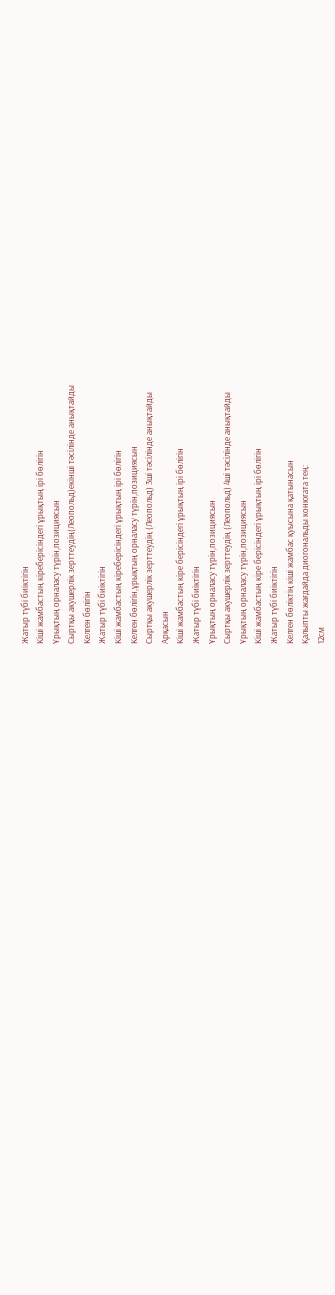Жатыр түбі биіктігін
Кіші жамбастың кіреберісіндегі ұрықтың ірі бөлігін
Ұрықтың орналасу түрін,позициясын
Сыртқы акушерлік зерттеудің(Леопольд)екінші тәсілінде анықтайды
Келген бөлігін
Жатыр түбі биіктігін
Кіші жамбастың кіреберісіндегі ұрықтың ірі бөлігін
Келген бөлігін,ұрықтың орналасу түрін,позициясын
Сыртқы акушерлік зерттеудің (Леопольд) 3ші тәсілінде анықтайды
Арқасын
Кіші жамбастың кіре берісіндегі ұрықтың ірі бөлігін
Жатыр түбі биіктігін
Ұрықтың орналасу түрін,позициясын
Сыртқы акушерлік зерттеудің (Леопольд) 4ші тәсілінде анықтайды
Ұрықтың орналасу түрін,позициясын
Кіші жамбастың кіре берісіндегі ұрықтың ірі бөлігін
Жатыр түбі биіктігін
Келген бөліктің кіші жамбас қуысына қатынасын
Қалыпты жағдайда диогональды конюгата тең:
12см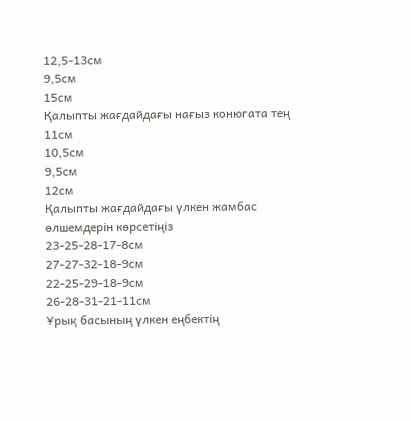12,5-13см
9,5см
15см
Қалыпты жағдайдағы нағыз конюгата тең
11см
10,5см
9,5см
12см
Қалыпты жағдайдағы үлкен жамбас өлшемдерін көрсетіңіз
23-25-28-17-8см
27-27-32-18-9см
22-25-29-18-9см
26-28-31-21-11см
Ұрық басының үлкен еңбектің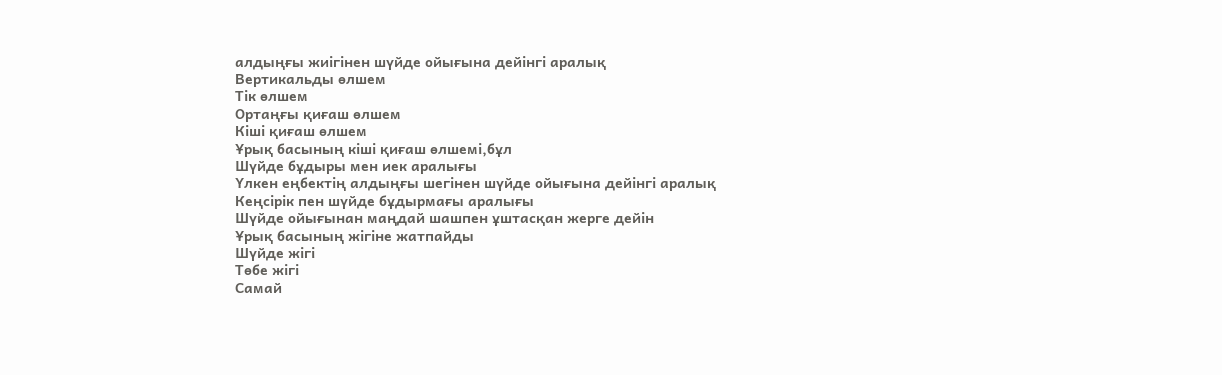алдыңғы жиігінен шүйде ойығына дейінгі аралық
Вертикальды өлшем
Тік өлшем
Ортаңғы қиғаш өлшем
Кіші қиғаш өлшем
Ұрық басының кіші қиғаш өлшемі,бұл
Шүйде бұдыры мен иек аралығы
Үлкен еңбектің алдыңғы шегінен шүйде ойығына дейінгі аралық
Кеңсірік пен шүйде бұдырмағы аралығы
Шүйде ойығынан маңдай шашпен ұштасқан жерге дейін
Ұрық басының жігіне жатпайды
Шүйде жігі
Төбе жігі
Самай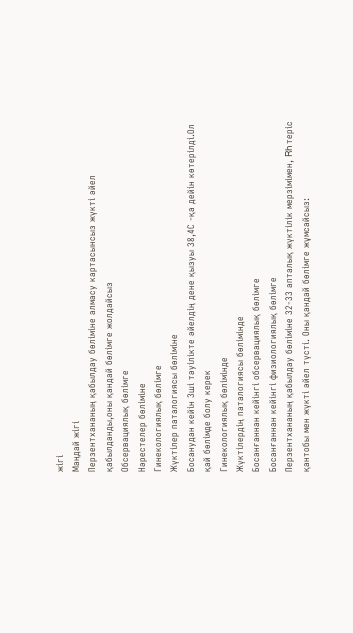жігі
Маңдай жігі
Перзентхананың қабылдау бөліміне алмасу картасынсыз жүкті әйел қабылданды,оны қандай бөлімге жолдайсыз
Обсервациялық бөлімге
Нәрестелер бөліміне
Гинекологиялық бөлімге
Жүктілер паталогиясы бөліміне
Босанудан кейін 3ші тәуілікте әйелдің дене қызуы 38,4С -қа дейін көтерілді.Ол қай бөлімде болу керек
Гинекологиялық бөлімінде
Жүктілердің паталогиясы бөлімінде
Босанғаннан кейінгі обсервациялық бөлімге
Босанғаннан кейінгі физиологиялық бөлімге
Перзентхананың қабылдау бөліміне 32-33 апталық жүктілік мерзімімен, Rh теріс қантобы мен жүкті әйел түсті. Оны қандай бөлімге жұмсайсыз: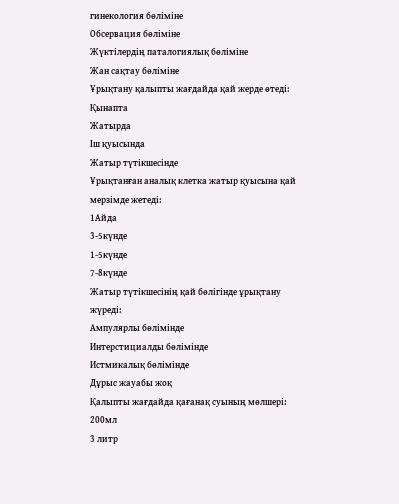гинекология бөліміне
Обсервация бөліміне
Жүктілердің паталогиялық бөліміне
Жан сақтау бөліміне
Ұрықтану қалыпты жағдайда қай жерде өтеді:
Қынапта
Жатырда
Іш қуысында
Жатыр түтікшесінде
Ұрықтанған аналық клетка жатыр қуысына қай мерзімде жетеді:
1Айда
3-5күнде
1-5күнде
7-8күнде
Жатыр түтікшесінің қай бөлігінде ұрықтану жүреді:
Ампулярлы бөлімінде
Интерстициалды бөлімінде
Истмикалық бөлімінде
Дұрыс жауабы жоқ
Қалыпты жағдайда қағанақ суының мөлшері:
200мл
3 литр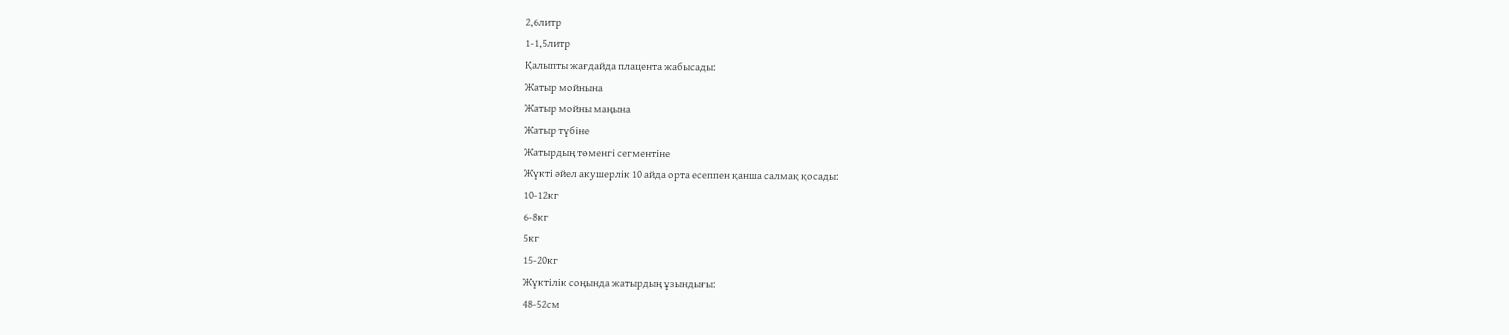2,6литр
1-1,5литр
Қалыпты жағдайда плацента жабысады:
Жатыр мойнына
Жатыр мойны маңына
Жатыр түбіне
Жатырдың төменгі сегментіне
Жүкті әйел акушерлік 10 айда орта есеппен қанша салмақ қосады:
10-12кг
6-8кг
5кг
15-20кг
Жүктілік соңында жатырдың ұзындығы:
48-52см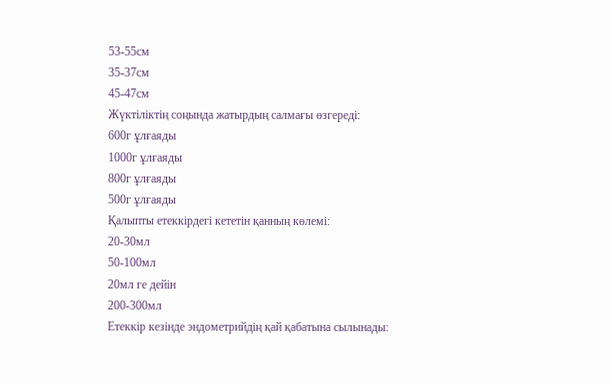53-55см
35-37см
45-47см
Жүктіліктің соңында жатырдың салмағы өзгереді:
600г ұлғаяды
1000г ұлғаяды
800г ұлғаяды
500г ұлғаяды
Қалыпты етеккірдегі кететін қанның көлемі:
20-30мл
50-100мл
20мл ге дейін
200-300мл
Етеккір кезінде эндометрийдің қай қабатына сылынады: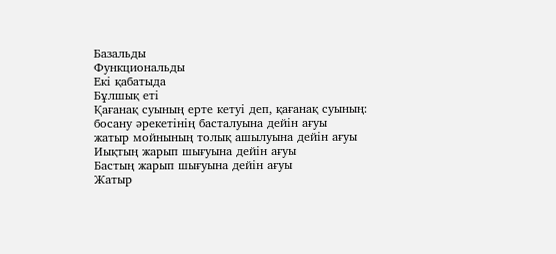Базальды
Функциональды
Екі қабатыда
Бұлшық еті
Қағанақ суының ерте кетуі деп, қағанақ суының:
босану әрекетінің басталуына дейін ағуы
жатыр мойнының толық ашылуына дейін ағуы
Иықтың жарып шығуына дейін ағуы
Бастың жарып шығуына дейін ағуы
Жатыр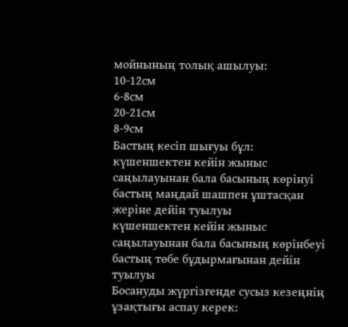мойнының толық ашылуы:
10-12см
6-8см
20-21см
8-9см
Бастың кесіп шығуы бұл:
күшеншектен кейін жыныс саңылауынан бала басының көрінуі
бастың маңдай шашпен ұштасқан жеріне дейін туылуы
күшеншектен кейін жыныс саңылауынан бала басының көрінбеуі
бастың төбе бұдырмағынан дейін туылуы
Босануды жүргізгенде сусыз кезеңнің ұзақтығы аспау керек: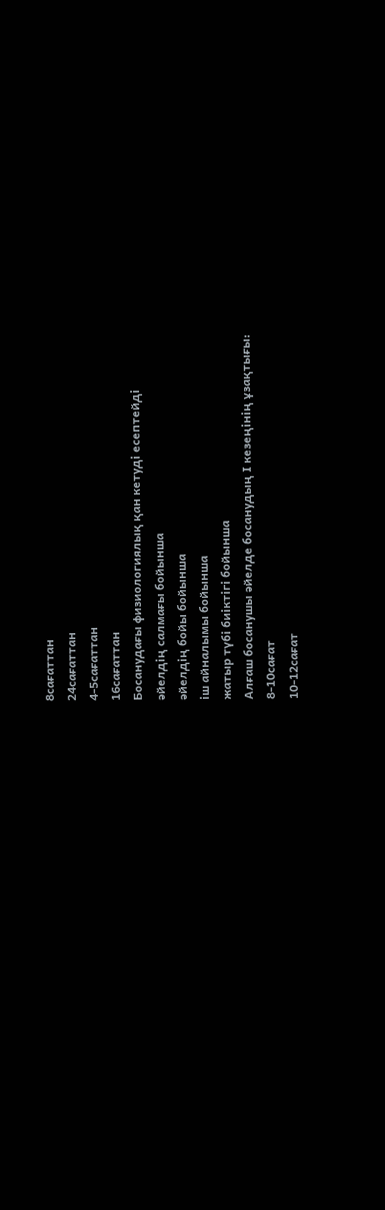8сағаттан
24сағаттан
4-5сағаттан
16сағаттан
Босанудағы физиологиялық қан кетуді есептейді
әйелдің салмағы бойынша
әйелдің бойы бойынша
іш айналымы бойынша
жатыр түбі биіктігі бойынша
Алғаш босанушы әйелде босанудың І кезеңінің ұзақтығы:
8-10сағат
10-12сағат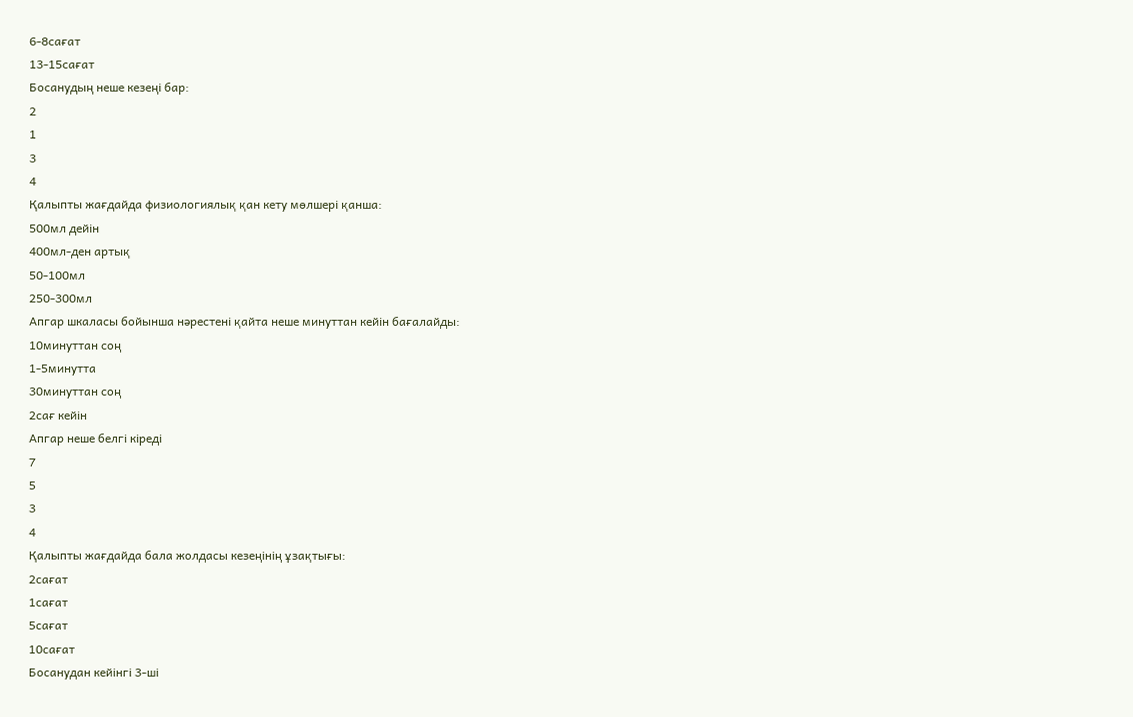6-8сағат
13-15сағат
Босанудың неше кезеңі бар:
2
1
3
4
Қалыпты жағдайда физиологиялық қан кету мөлшері қанша:
500мл дейін
400мл-ден артық
50-100мл
250-300мл
Апгар шкаласы бойынша нәрестені қайта неше минуттан кейін бағалайды:
10минуттан соң
1-5минутта
30минуттан соң
2сағ кейін
Апгар неше белгі кіреді
7
5
3
4
Қалыпты жағдайда бала жолдасы кезеңінің ұзақтығы:
2сағат
1сағат
5сағат
10сағат
Босанудан кейінгі 3-ші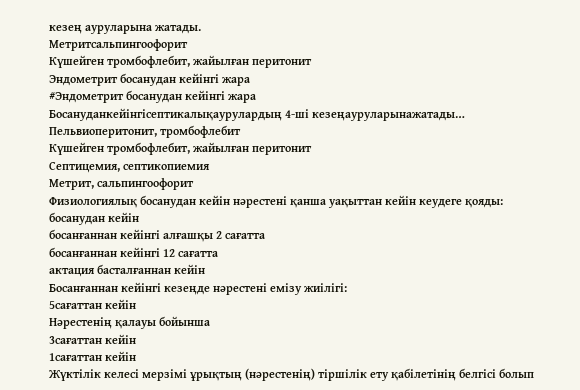кезең ауруларына жатады.
Метритсальпингоофорит
Күшейген тромбофлебит, жайылған перитонит
Эндометрит босанудан кейінгі жара
#Эндометрит босанудан кейінгі жара
Босануданкейінгісептикалықаурулардың 4-ші кезеңауруларынажатады…
Пельвиоперитонит, тромбофлебит
Күшейген тромбофлебит, жайылған перитонит
Септицемия, септикопиемия
Метрит, сальпингоофорит
Физиологиялық босанудан кейін нәрестені қанша уақыттан кейін кеудеге қояды:
босанудан кейін
босанғаннан кейінгі алғашқы 2 сағатта
босанғаннан кейінгі 12 сағатта
актация басталғаннан кейін
Босанғаннан кейінгі кезеңде нәрестені емізу жиілігі:
5сағаттан кейін
Нәрестенің қалауы бойынша
3сағаттан кейін
1сағаттан кейін
Жүктілік келесі мерзімі ұрықтың (нәрестенің) тіршілік ету қабілетінің белгісі болып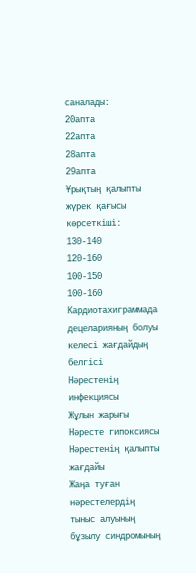саналады:
20апта
22апта
28апта
29апта
Ұрықтың қалыпты жүрек қағысы көрсеткіші:
130-140
120-160
100-150
100-160
Кардиотахиграммада децеларияның болуы келесі жағдайдың белгісі
Нәрестенің инфекциясы
Жұлын жарығы
Нәресте гипоксиясы
Нәрестенің қалыпты жағдайы
Жаңа туған нәрестелердің тыныс алуының бұзылу синдромының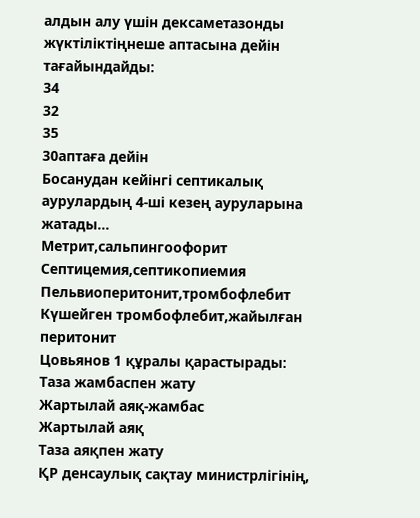алдын алу үшін дексаметазонды жүктіліктіңнеше аптасына дейін тағайындайды:
34
32
35
30аптаға дейін
Босанудан кейінгі септикалық аурулардың 4-ші кезең ауруларына жатады…
Метрит,сальпингоофорит
Септицемия,септикопиемия
Пельвиоперитонит,тромбофлебит
Күшейген тромбофлебит,жайылған перитонит
Цовьянов 1 құралы қарастырады:
Таза жамбаспен жату
Жартылай аяқ-жамбас
Жартылай аяқ
Таза аяқпен жату
ҚР денсаулық сақтау министрлігінің,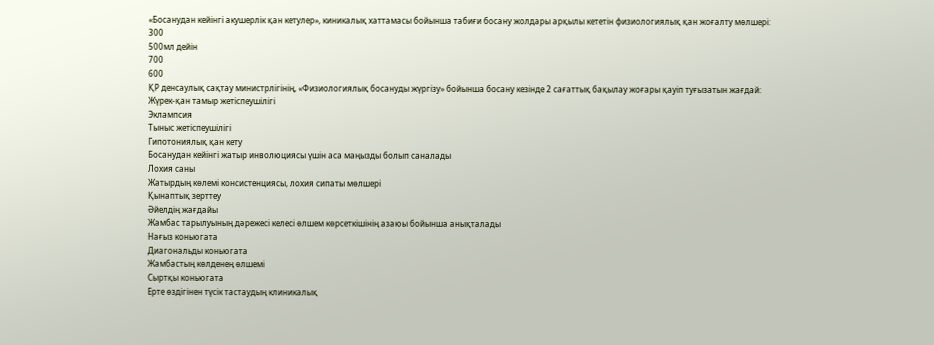«Босанудан кейінгі акушерлік қан кетулер», киникалық хаттамасы бойынша табиғи босану жолдары арқылы кететін физиологиялық қан жоғалту мөлшері:
300
500мл дейін
700
600
ҚР денсаулық сақтау министрлігінің, «Физиологиялық босануды жүргізу» бойынша босану кезінде 2 сағаттық бақылау жоғары қауіп туғызатын жағдай:
Жүрек-қан тамыр жетіспеушілігі
Эклампсия
Тыныс жетіспеушілігі
Гипотониялық қан кету
Босанудан кейінгі жатыр инволюциясы үшін аса маңызды болып саналады
Лохия саны
Жатырдың көлемі консистенциясы, лохия сипаты мөлшері
Қынаптық зерттеу
Әйелдің жағдайы
Жамбас тарылуының дәрежесі келесі өлшем көрсеткішінің азаюы бойынша анықталады
Нағыз коньюгата
Диагональды коньюгата
Жамбастың көлденең өлшемі
Сыртқы коньюгата
Ерте өздігінен түсік тастаудың клиникалық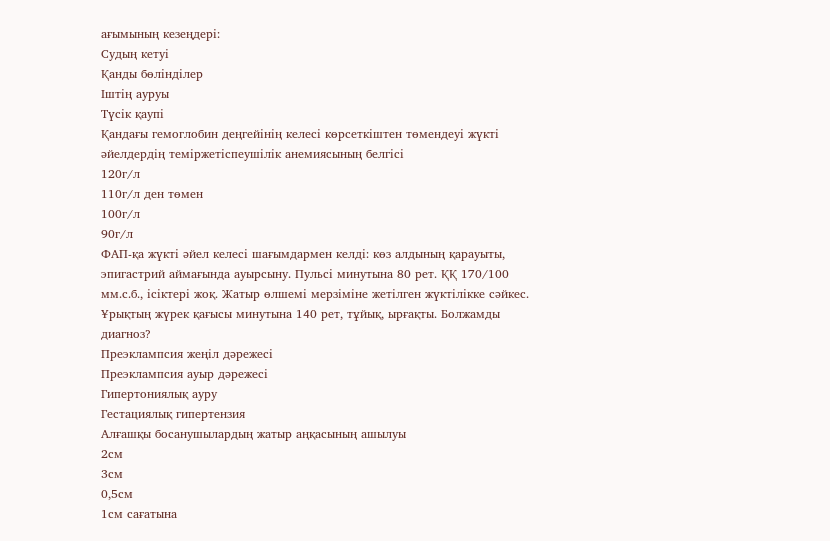ағымының кезеңдері:
Судың кетуі
Қанды бөлінділер
Іштің ауруы
Түсік қаупі
Қандағы гемоглобин деңгейінің келесі көрсеткіштен төмендеуі жүкті әйелдердің теміржетіспеушілік анемиясының белгісі
120г/л
110г/л ден төмен
100г/л
90г/л
ФАП-қа жүкті әйел келесі шағымдармен келді: көз алдының қарауыты, эпигастрий аймағында ауырсыну. Пульсі минутына 80 рет. ҚҚ 170/100 мм.с.б., ісіктері жоқ. Жатыр өлшемі мерзіміне жетілген жүктілікке сәйкес. Ұрықтың жүрек қағысы минутына 140 рет, тұйық, ырғақты. Болжамды диагноз?
Преэклампсия жеңіл дәрежесі
Преэклампсия ауыр дәрежесі
Гипертониялық ауру
Гестациялық гипертензия
Алғашқы босанушылардың жатыр аңқасының ашылуы
2см
3см
0,5см
1см сағатына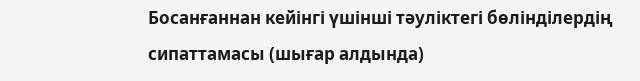Босанғаннан кейінгі үшінші тәуліктегі бөлінділердің сипаттамасы (шығар алдында)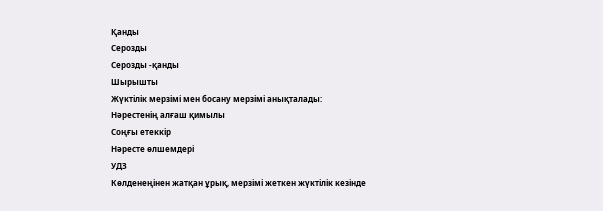Қанды
Серозды
Серозды -қанды
Шырышты
Жүктілік мерзімі мен босану мерзімі анықталады:
Нәрестенің алғаш қимылы
Соңғы етеккір
Нәресте өлшемдері
УДЗ
Көлденеңінен жатқан ұрық, мерзімі жеткен жүктілік кезінде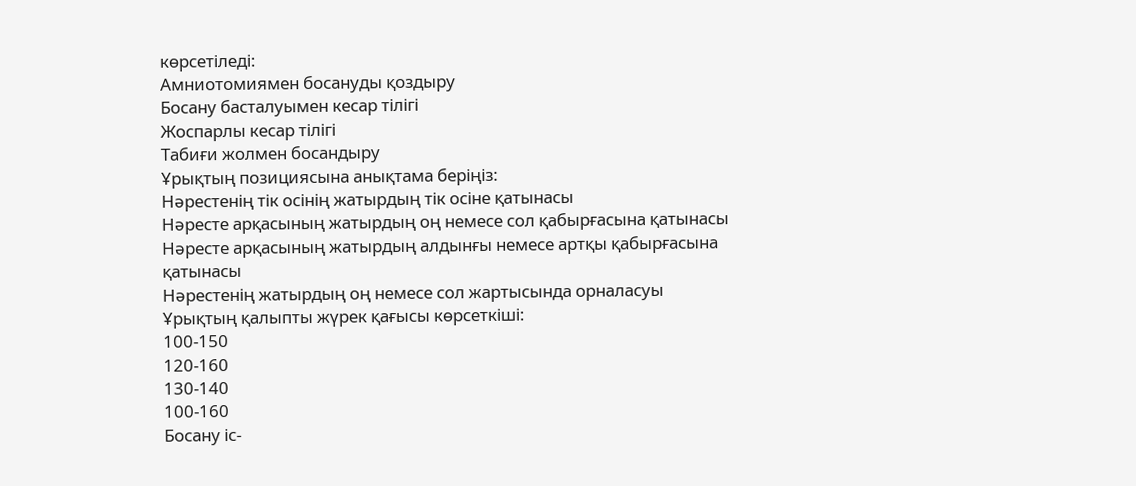көрсетіледі:
Амниотомиямен босануды қоздыру
Босану басталуымен кесар тілігі
Жоспарлы кесар тілігі
Табиғи жолмен босандыру
Ұрықтың позициясына анықтама беріңіз:
Нәрестенің тік осінің жатырдың тік осіне қатынасы
Нәресте арқасының жатырдың оң немесе сол қабырғасына қатынасы
Нәресте арқасының жатырдың алдынғы немесе артқы қабырғасына қатынасы
Нәрестенің жатырдың оң немесе сол жартысында орналасуы
Ұрықтың қалыпты жүрек қағысы көрсеткіші:
100-150
120-160
130-140
100-160
Босану іс-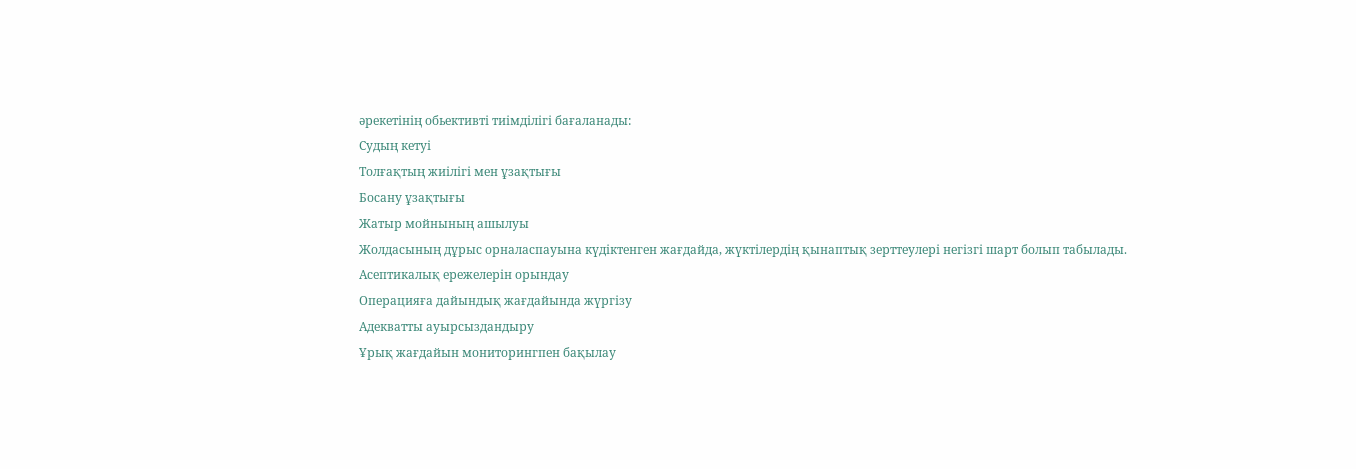әрекетінің обьективті тиімділігі бағаланады:
Судың кетуі
Толғақтың жиілігі мен ұзақтығы
Босану ұзақтығы
Жатыр мойнының ашылуы
Жолдасының дұрыс орналаспауына күдіктенген жағдайда, жүктілердің қынаптық зерттеулері негізгі шарт болып табылады.
Асептикалық ережелерін орындау
Операцияға дайындық жағдайында жүргізу
Адекватты ауырсыздандыру
Ұрық жағдайын мониторингпен бақылау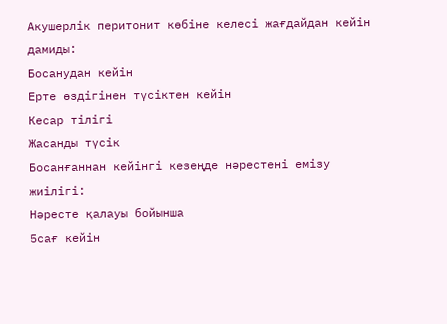Акушерлік перитонит көбіне келесі жағдайдан кейін дамиды:
Босанудан кейін
Ерте өздігінен түсіктен кейін
Кесар тілігі
Жасанды түсік
Босанғаннан кейінгі кезеңде нәрестені емізу жиілігі:
Нәресте қалауы бойынша
5сағ кейін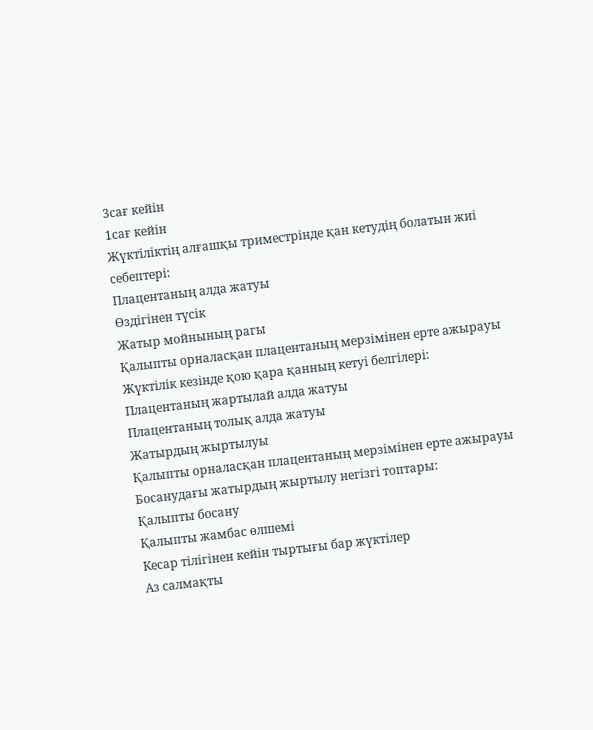3сағ кейін
1сағ кейін
Жүктіліктің алғашқы триместрінде қан кетудің болатын жиі себептері:
Плацентаның алда жатуы
Өздігінен түсік
Жатыр мойнының рагы
Қалыпты орналасқан плацентаның мерзімінен ерте ажырауы
Жүктілік кезінде қою қара қанның кетуі белгілері:
Плацентаның жартылай алда жатуы
Плацентаның толық алда жатуы
Жатырдың жыртылуы
Қалыпты орналасқан плацентаның мерзімінен ерте ажырауы
Босанудағы жатырдың жыртылу негізгі топтары:
Қалыпты босану
Қалыпты жамбас өлшемі
Кесар тілігінен кейін тыртығы бар жүктілер
Аз салмақты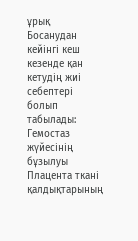ұрық
Босанудан кейінгі кеш кезенде қан кетудің жиі себептері болып табылады:
Гемостаз жүйесінің бұзылуы
Плацента ткані қалдықтарының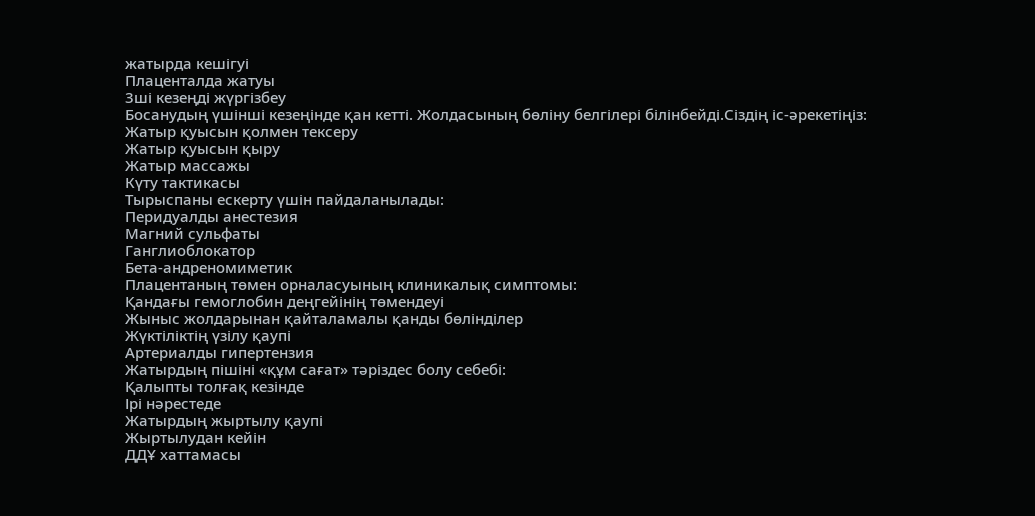жатырда кешігуі
Плаценталда жатуы
3ші кезеңді жүргізбеу
Босанудың үшінші кезеңінде қан кетті. Жолдасының бөліну белгілері білінбейді.Сіздің іс-әрекетіңіз:
Жатыр қуысын қолмен тексеру
Жатыр қуысын қыру
Жатыр массажы
Күту тактикасы
Тырыспаны ескерту үшін пайдаланылады:
Перидуалды анестезия
Магний сульфаты
Ганглиоблокатор
Бета-андреномиметик
Плацентаның төмен орналасуының клиникалық симптомы:
Қандағы гемоглобин деңгейінің төмендеуі
Жыныс жолдарынан қайталамалы қанды бөлінділер
Жүктіліктің үзілу қаупі
Артериалды гипертензия
Жатырдың пішіні «құм сағат» тәріздес болу себебі:
Қалыпты толғақ кезінде
Ірі нәрестеде
Жатырдың жыртылу қаупі
Жыртылудан кейін
ДДҰ хаттамасы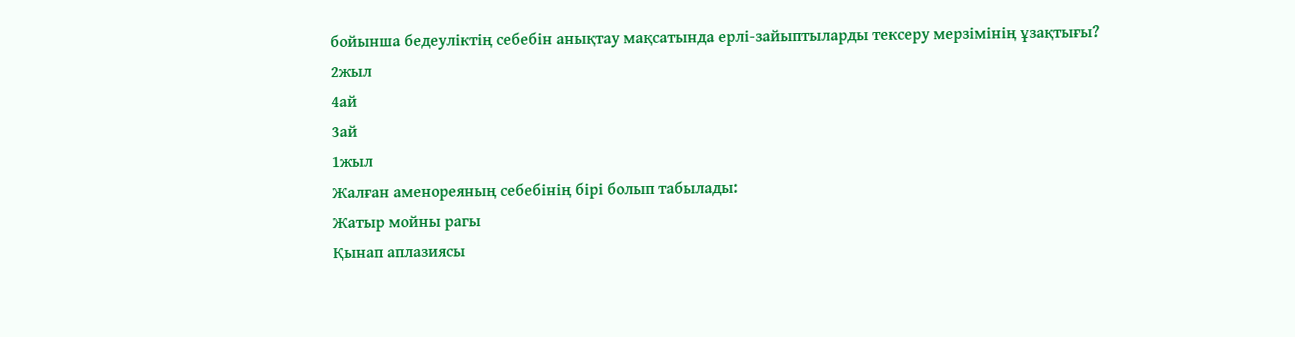бойынша бедеуліктің себебін анықтау мақсатында ерлі-зайыптыларды тексеру мерзімінің ұзақтығы?
2жыл
4ай
3ай
1жыл
Жалған аменореяның себебінің бірі болып табылады:
Жатыр мойны рагы
Қынап аплазиясы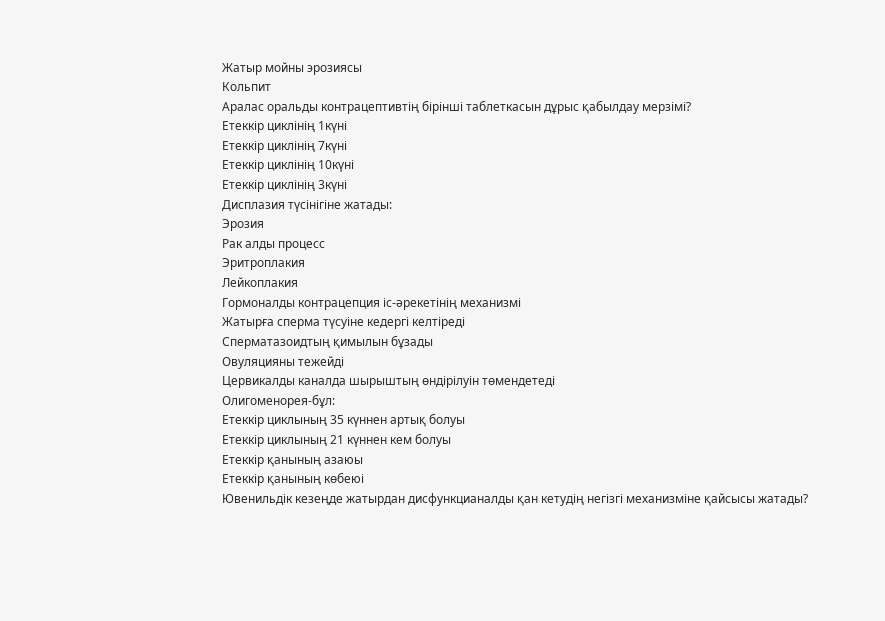Жатыр мойны эрозиясы
Кольпит
Аралас оральды контрацептивтің бірінші таблеткасын дұрыс қабылдау мерзімі?
Етеккір циклінің 1күні
Етеккір циклінің 7күні
Етеккір циклінің 10күні
Етеккір циклінің 3күні
Дисплазия түсінігіне жатады:
Эрозия
Рак алды процесс
Эритроплакия
Лейкоплакия
Гормоналды контрацепция іс-әрекетінің механизмі
Жатырға сперма түсуіне кедергі келтіреді
Сперматазоидтың қимылын бұзады
Овуляцияны тежейді
Цервикалды каналда шырыштың өндірілуін төмендетеді
Олигоменорея-бұл:
Етеккір циклының 35 күннен артық болуы
Етеккір циклының 21 күннен кем болуы
Етеккір қанының азаюы
Етеккір қанының көбеюі
Ювенильдік кезеңде жатырдан дисфункцианалды қан кетудің негізгі механизміне қайсысы жатады?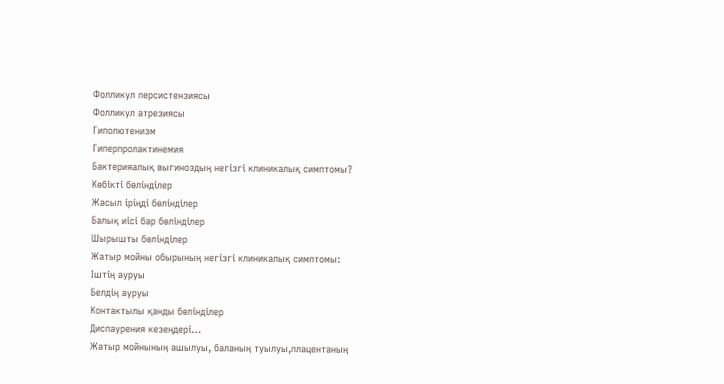Фолликул персистензиясы
Фолликул атрезиясы
Гиполютенизм
Гиперпролактинемия
Бактерияалық выгиноздың негізгі клиникалық симптомы?
Көбікті бөлінділер
Жасыл іріңді бөлінділер
Балық иісі бар бөлінділер
Шырышты бөлінділер
Жатыр мойны обырының негізгі клиникалық симптомы:
Іштің ауруы
Белдің ауруы
Контактылы қанды бөлінділер
Диспаурения кезеңдері…
Жатыр мойнының ашылуы, баланың туылуы,плацентаның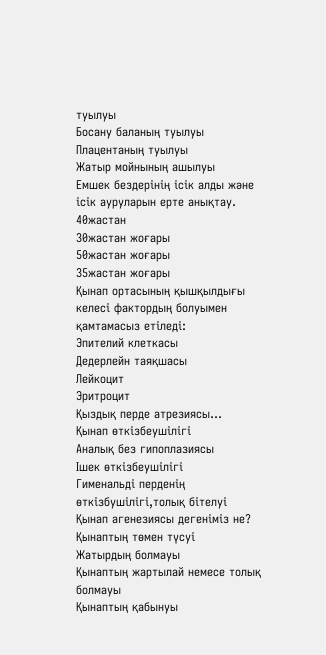туылуы
Босану баланың туылуы
Плацентаның туылуы
Жатыр мойнының ашылуы
Емшек бездерінің ісік алды және ісік ауруларын ерте анықтау.
40жастан
30жастан жоғары
50жастан жоғары
35жастан жоғары
Қынап ортасының қышқылдығы келесі фактордың болуымен қамтамасыз етіледі:
Эпителий клеткасы
Дедерлейн таяқшасы
Лейкоцит
Эритроцит
Қыздық перде атрезиясы…
Қынап өткізбеушілігі
Аналық без гипоплазиясы
Ішек өткізбеушілігі
Гименальді перденің өткізбушілігі,толық бітелуі
Қынап агенезиясы дегеніміз не?
Қынаптың төмен түсуі
Жатырдың болмауы
Қынаптың жартылай немесе толық болмауы
Қынаптың қабынуы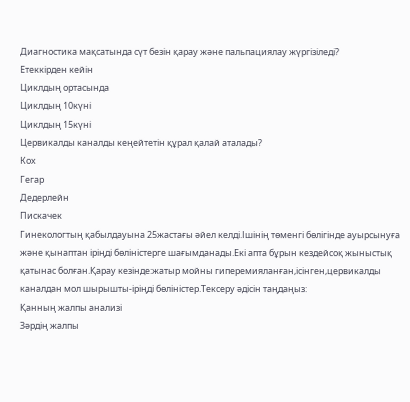Диагностика мақсатында сүт безін қарау және пальпациялау жүргізіледі?
Етеккірден кейін
Циклдың ортасында
Циклдың 10күні
Циклдың 15күні
Цервикалды каналды кеңейтетін құрал қалай аталады?
Кох
Гегар
Дедерлейн
Пискачек
Гинекологтың қабылдауына 25жастағы әйел келді.Ішінің төменгі бөлігінде ауырсынуға және қынаптан іріңді бөліністерге шағымданады.Екі апта бұрын кездейсоқ жыныстық қатынас болған.Қарау кезінде:жатыр мойны гиперемияланған,ісінген,цервикалды каналдан мол шырышты-іріңді бөліністер.Тексеру әдісін таңдаңыз:
Қанның жалпы анализі
Зәрдің жалпы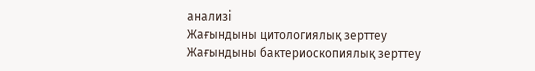анализі
Жағындыны цитологиялық зерттеу
Жағындыны бактериоскопиялық зерттеу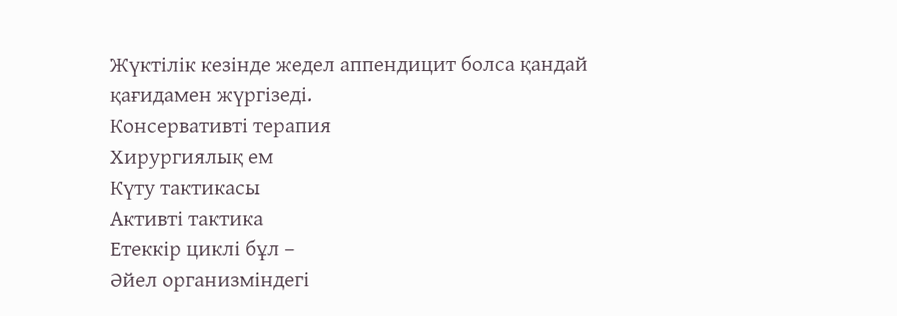Жүктілік кезінде жедел аппендицит болса қандай қағидамен жүргізеді.
Консервативті терапия
Хирургиялық ем
Күту тактикасы
Активті тактика
Етеккір циклі бұл –
Әйел организміндегі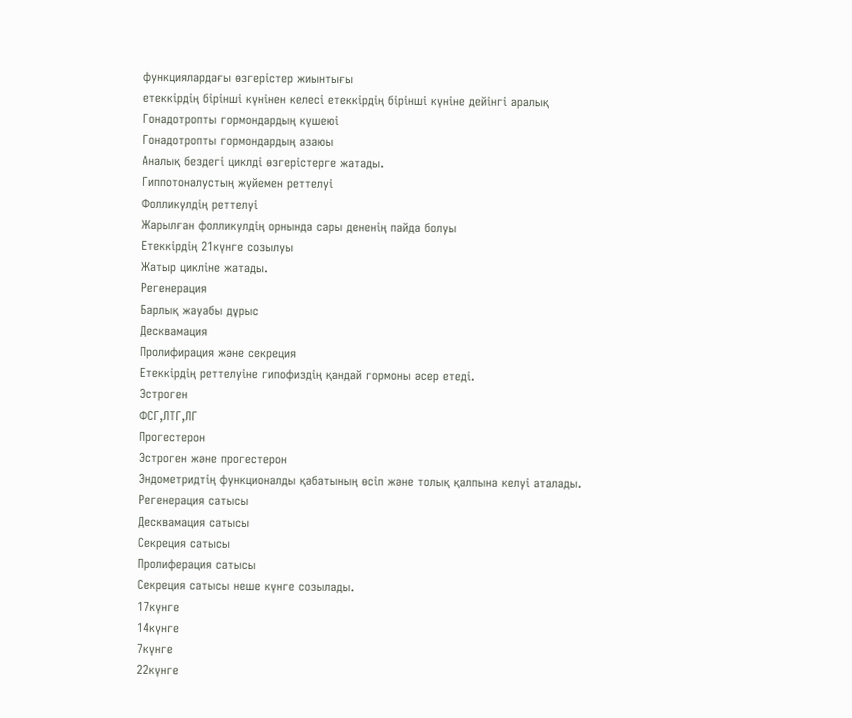функциялардағы өзгерістер жиынтығы
етеккірдің бірінші күнінен келесі етеккірдің бірінші күніне дейінгі аралық
Гонадотропты гормондардың күшеюі
Гонадотропты гормондардың азаюы
Аналық бездегі циклді өзгерістерге жатады.
Гиппотоналустың жүйемен реттелуі
Фолликулдің реттелуі
Жарылған фолликулдің орнында сары дененің пайда болуы
Етеккірдің 21күнге созылуы
Жатыр цикліне жатады.
Регенерация
Барлық жауабы дұрыс
Десквамация
Пролифирация және секреция
Етеккірдің реттелуіне гипофиздің қандай гормоны әсер етеді.
Эстроген
ФСГ,ЛТГ,ЛГ
Прогестерон
Эстроген және прогестерон
Эндометридтің функционалды қабатының өсіп және толық қалпына келуі аталады.
Регенерация сатысы
Десквамация сатысы
Секреция сатысы
Пролиферация сатысы
Секреция сатысы неше күнге созылады.
17күнге
14күнге
7күнге
22күнге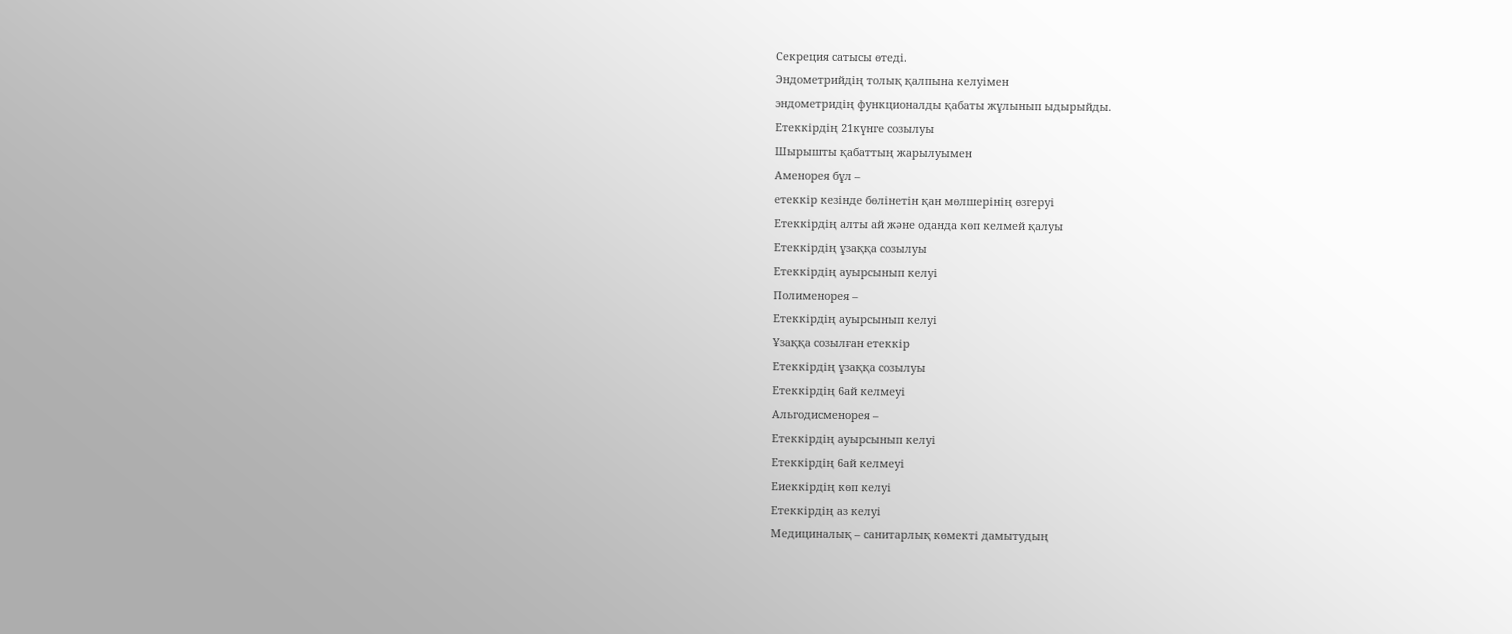Секреция сатысы өтеді.
Эндометрийдің толық қалпына келуімен
эндометридің функционалды қабаты жұлынып ыдырыйды.
Етеккірдің 21күнге созылуы
Шырышты қабаттың жарылуымен
Аменорея бұл –
етеккір кезінде бөлінетін қан мөлшерінің өзгеруі
Етеккірдің алты ай және оданда көп келмей қалуы
Етеккірдің ұзаққа созылуы
Етеккірдің ауырсынып келуі
Полименорея –
Етеккірдің ауырсынып келуі
Ұзаққа созылған етеккір
Етеккірдің ұзаққа созылуы
Етеккірдің 6ай келмеуі
Альгодисменорея –
Етеккірдің ауырсынып келуі
Етеккірдің 6ай келмеуі
Еиеккірдің көп келуі
Етеккірдің аз келуі
Медициналық – санитарлық көмекті дамытудың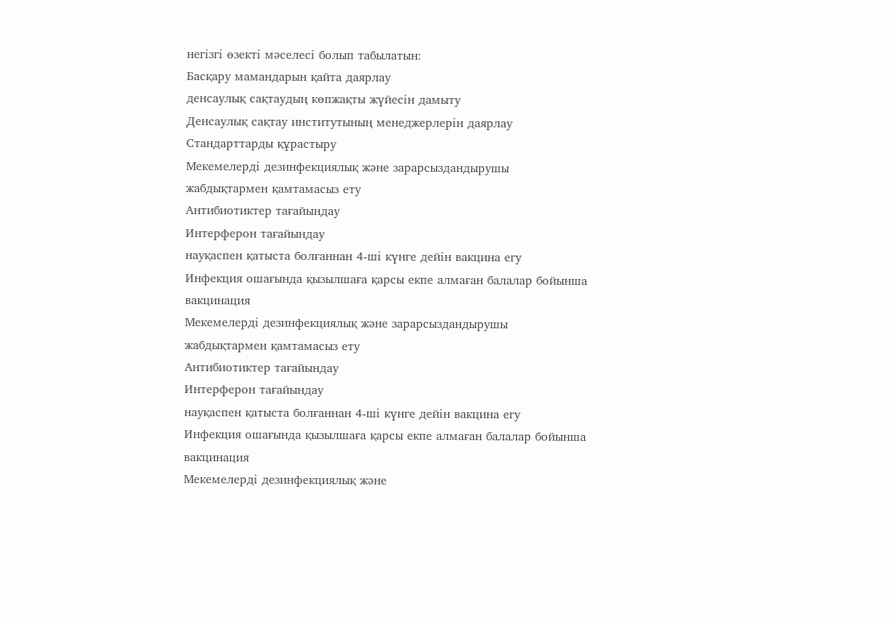негізгі өзекті мәселесі болып табылатын:
Басқару мамандарын қайта даярлау
денсаулық сақтаудың көпжақты жүйесін дамыту
Денсаулық сақтау институтының менеджерлерін даярлау
Стандарттарды құрастыру
Мекемелерді дезинфекциялық және зарарсыздандырушы жабдықтармен қамтамасыз ету
Антибиотиктер тағайындау
Интерферон тағайындау
науқаспен қатыста болғаннан 4-ші күнге дейін вакцина егу
Инфекция ошағында қызылшаға қарсы екпе алмаған балалар бойынша вакцинация
Мекемелерді дезинфекциялық және зарарсыздандырушы жабдықтармен қамтамасыз ету
Антибиотиктер тағайындау
Интерферон тағайындау
науқаспен қатыста болғаннан 4-ші күнге дейін вакцина егу
Инфекция ошағында қызылшаға қарсы екпе алмаған балалар бойынша вакцинация
Мекемелерді дезинфекциялық және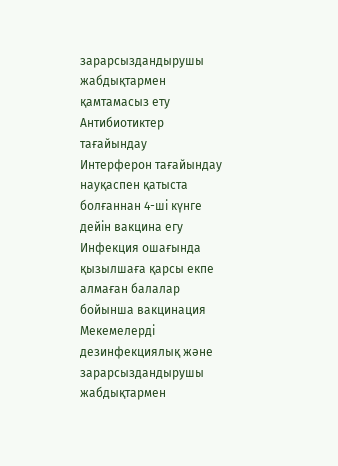зарарсыздандырушы жабдықтармен қамтамасыз ету
Антибиотиктер тағайындау
Интерферон тағайындау
науқаспен қатыста болғаннан 4-ші күнге дейін вакцина егу
Инфекция ошағында қызылшаға қарсы екпе алмаған балалар бойынша вакцинация
Мекемелерді дезинфекциялық және зарарсыздандырушы жабдықтармен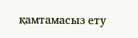қамтамасыз ету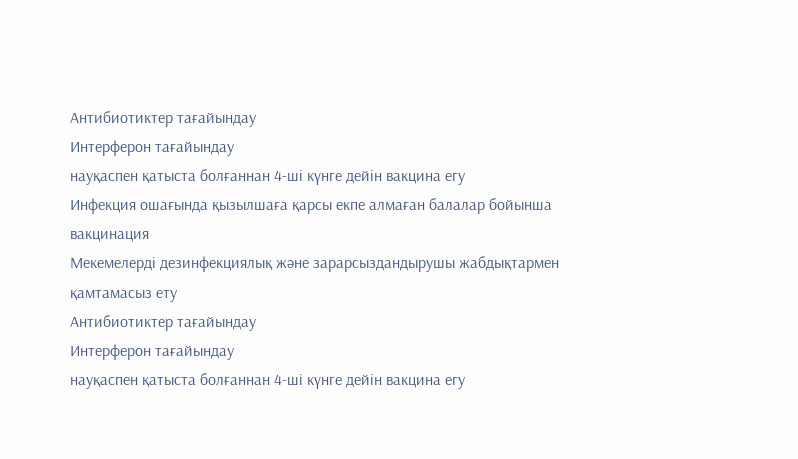Антибиотиктер тағайындау
Интерферон тағайындау
науқаспен қатыста болғаннан 4-ші күнге дейін вакцина егу
Инфекция ошағында қызылшаға қарсы екпе алмаған балалар бойынша вакцинация
Мекемелерді дезинфекциялық және зарарсыздандырушы жабдықтармен қамтамасыз ету
Антибиотиктер тағайындау
Интерферон тағайындау
науқаспен қатыста болғаннан 4-ші күнге дейін вакцина егу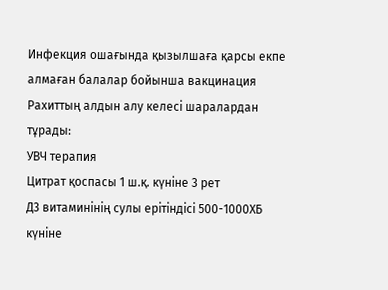Инфекция ошағында қызылшаға қарсы екпе алмаған балалар бойынша вакцинация
Рахиттың алдын алу келесі шаралардан тұрады:
УВЧ терапия
Цитрат қоспасы 1 ш.қ. күніне 3 рет
Д3 витаминінің сулы ерітіндісі 500-1000ХБ күніне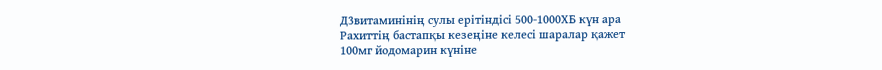Д3витаминінің сулы ерітіндісі 500-1000ХБ күн ара
Рахиттің бастапқы кезеңіне келесі шаралар қажет
100мг йодомарин күніне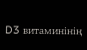D3 витаминінің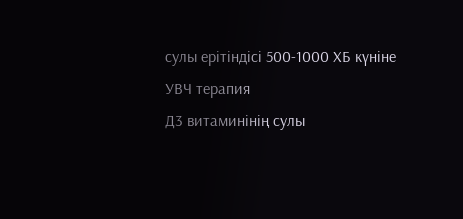сулы ерітіндісі 500-1000 ХБ күніне
УВЧ терапия
Д3 витаминінің сулы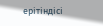ерітіндісі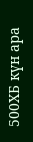500ХБ күн ара